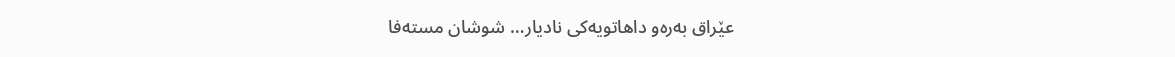عێراق به‌ره‌و داھاتویەکی نادیار… شوشان مستەفا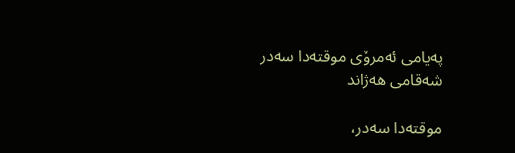پەیامی ئەمرۆی موقتەدا سەدر شەقامی ھەژاند

موقتەدا سەدر،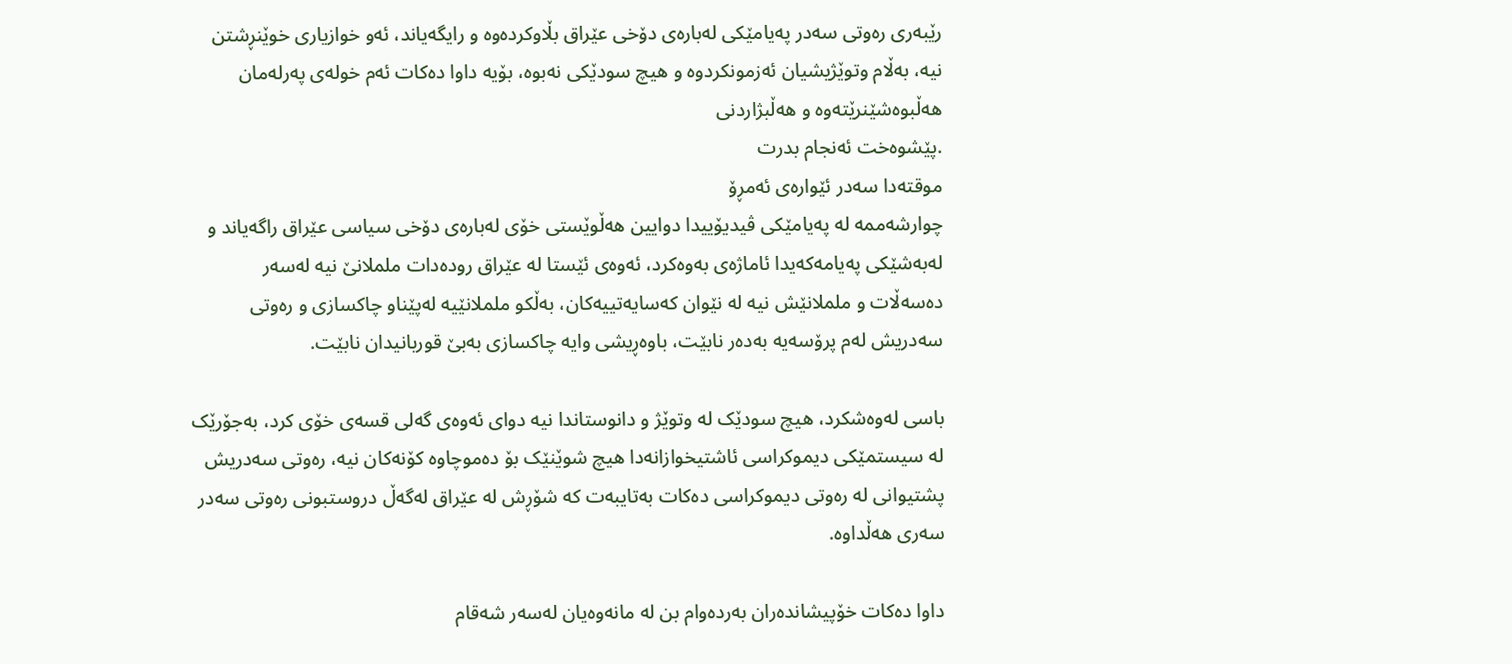رێبەری رەوتی سەدر پەیامێکی لەبارەی دۆخی عێراق بڵاوکردەوە و رایگەیاند، ئەو خوازیاری خوێنڕشتن نیە، بەڵام وتوێژیشیان ئەزمونکردوە و هیچ سودێکی نەبوە، بۆیە داوا دەکات ئەم خولەی پەرلەمان هەڵبوەشێنرێتەوە و هەڵبژاردنی
.پێشوەخت ئەنجام بدرت
موقتەدا سەدر ئێوارەی ئەمڕۆ
چوارشەممە لە پەیامێکی ڤیدیۆییدا دوایین هەڵوێستی خۆی لەبارەی دۆخی سیاسی عێراق راگەیاند و لەبەشێکی پەیامەکەیدا ئاماژەی بەوەکرد، ئەوەی ئێستا لە عێراق رودەدات ململانێ نیە لەسەر دەسەڵات و ململانێش نیە لە نێوان کەسایەتییەکان، بەڵکو ململانێیە لەپێناو چاکسازی و رەوتی سەدریش لەم پرۆسەیە بەدەر نابێت، باوەڕیشی وایە چاکسازی بەبێ قوربانیدان نابێت.

باسی لەوەشکرد، هیچ سودێک لە وتوێژ و دانوستاندا نیە دوای ئەوەی گەلی قسەی خۆی کرد، بەجۆرێک لە سیستمێکی دیموکراسی ئاشتیخوازانەدا هیچ شوێنێک بۆ دەموچاوە کۆنەکان نیە، رەوتی سەدریش پشتیوانی لە رەوتی دیموکراسی دەکات بەتایبەت کە شۆڕش لە عێراق لەگەڵ دروستبونی رەوتی سەدر سەری هەڵداوە.

داوا دەکات خۆپیشاندەران بەردەوام بن لە مانەوەیان لەسەر شەقام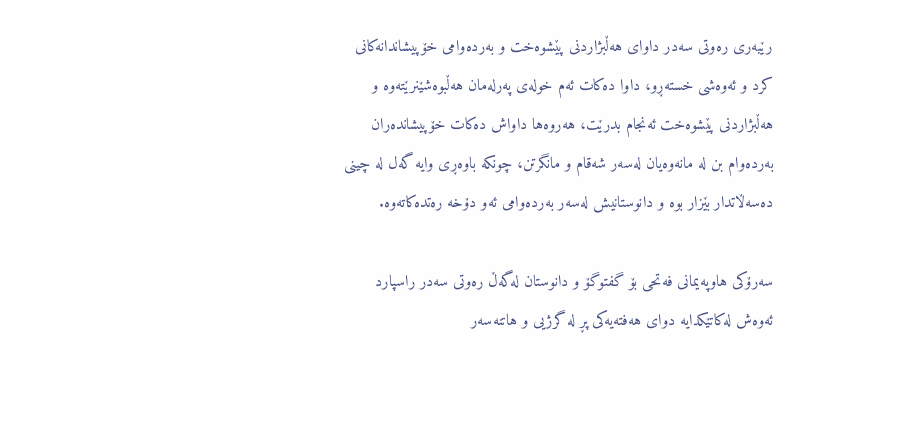رێبەری رەوتی سەدر داوای هەڵبژاردنی پێشوەخت و بەردەوامی خۆپیشاندانەکانی کرد و ئەوەشی خستەڕو، داوا دەکات ئەم خولەی پەرلەمان هەڵبوەشێنرێتەوە و هەڵبژاردنی پێشوەخت ئەنجام بدرێت، هەروەها داواش دەکات خۆپیشاندەران بەردەوام بن لە مانەوەیان لەسەر شەقام و مانگرتن، چونکە باوەڕی وایە گەل لە چینی دەسەڵاتدار بێزار بوە و دانوستانیش لەسەر بەردەوامی ئەو دۆخە رەتدەکاتەوە.

سەرۆکی هاوپەیمانی فەتحی بۆ گفتوگۆ و دانوستان لەگەڵ رەوتی سەدر راسپارد
ئەوەش لەکاتێکدایە دوای هەفتەیەکی پڕ لە گرژیی و هاتنەسەر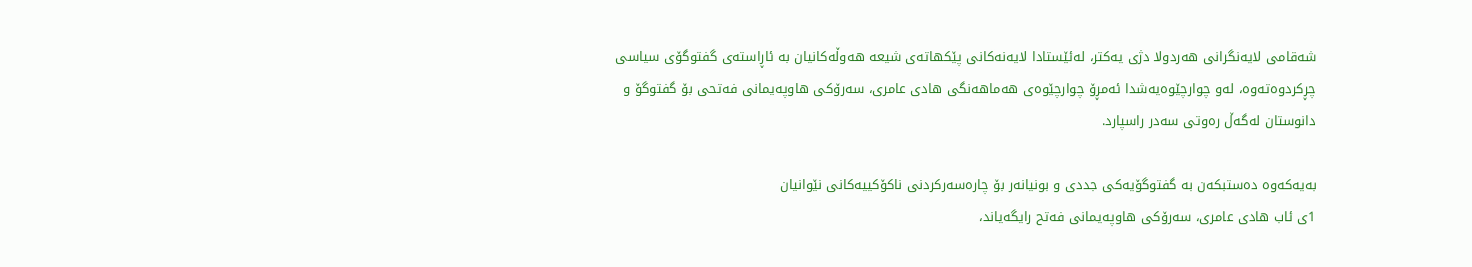شەقامی لایەنگرانی هەردولا دژی یەکتر، لەئێستادا لایەنەکانی پێکهاتەی شیعە هەوڵەکانیان بە ئاڕاستەی گفتوگۆی سیاسی چڕکردوەتەوە، لەو چوارچێوەیەشدا ئەمڕۆ چوارچێوەی هەماهەنگی هادی عامری، سەرۆکی هاوپەیمانی فەتحی بۆ گفتوگۆ و دانوستان لەگەڵ رەوتی سەدر راسپارد.

بەیەکەوە دەستبکەن بە گفتوگۆیەکی جددی و بونیانەر بۆ چارەسەرکردنی ناکۆکییەکانی نێوانیان
1ی ئاب هادی عامری، سەرۆکی هاوپەیمانی فەتح رایگەیاند،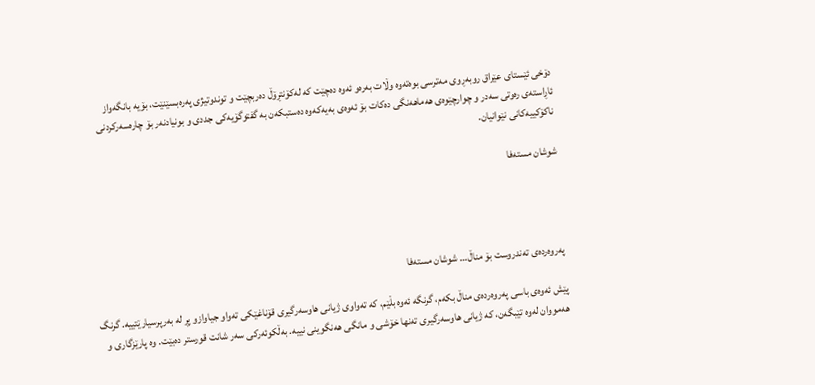دۆخی ئێستای عێراق روبەڕوی مەترسی بوەتەوە وڵات بەرەو ئەوە دەچێت کە لەکۆنتڕۆڵ دەربچێت و توندوتیژی پەرەبسێنێت، بۆیە بانگەواز ئاڕاستەی رەوتی سەدر و چوارچێوەی هەماهەنگی دەکات بۆ ئەوەی بەیەکەوە دەستبکەن بە گفتوگۆیەکی جددی و بونیادنەر بۆ چارەسەرکردنی ناکۆکییەکانی نێوانیان.

شوشان مستەفا




پەروەردەی تەندروست بۆ مناڵ… شوشان مستەفا

پێش ئەوەی باسی پەروەردەی مناڵ بکەم، گرنگە ئەوە بڵێم، کە تەواوی ژیانی هاوسەرگیری قۆناغێکی تەواو جیاوازو پڕ لە بەرپرسیارێتییە. گرنگ هەمووان لەوە تێبگەن، کە ژیانی هاوسەرگیری تەنها خۆشی و مانگی هەنگوینی نییە. بەڵکوئەرکی سەر شانت قورستر دەبێت. وە پارێزگاری و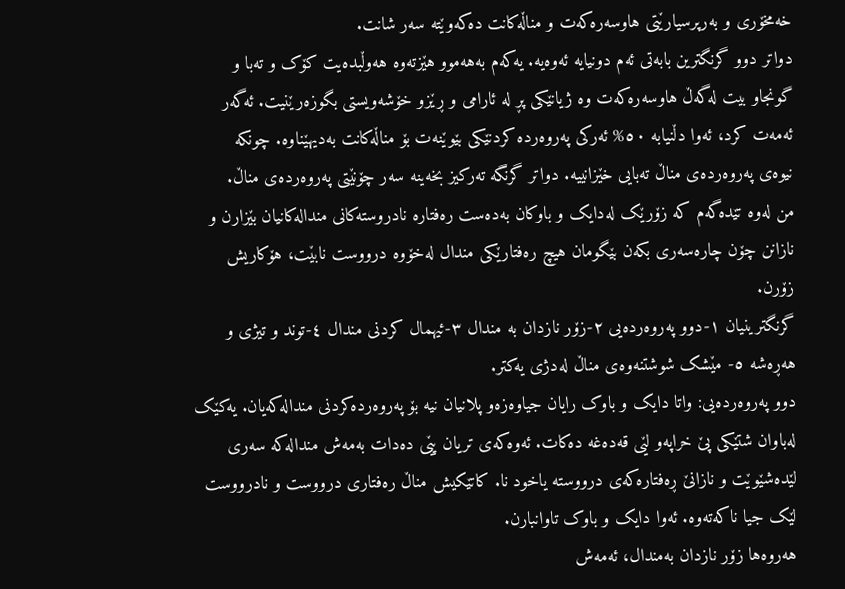خەمخۆری و بەرپرسیارێتی هاوسەرەکەت و مناڵەکانت دەکەوێتە سەر شانت.
دواتر دوو گرنگترین بابەتی ئەم دونیایە ئەوەیە. یەکەم بەهەموو هێزتەوە هەوڵبدەیت کۆک و تەبا و گونجاو بیت لەگەڵ هاوسەرەکەت وە ژیانێکی پڕ لە ئارامی و ڕێزو خۆشەویستی بگوزەرێنیت. ئەگەر ئەمەت کرد، ئەوا دڵنیابە ٥٠% ئەرکی پەروەردە کردنێکی بێوێنەت بۆ مناڵەکانت بەدیهێناوە. چونکە نیوەی پەروەردەی مناڵ تەبایی خێزانییە. دواتر گرنگە تەرکیز بخەینە سەر چۆنێتی پەروەردەی مناڵ.
من لەوە تێدەگەم کە زۆرێک لەدایک و باوکان بەدەست رەفتارە نادروستەکانی مندالەکانیان بێزارن و نازانن چۆن چارەسەری بکەن بێگومان هیچ رەفتارێکی مندال لەخۆوە درووست نابێت، هۆکاریش زۆرن.
گرنگترینیان ١-دوو پەروەردەیی ٢-زۆر نازدان بە مندال ٣-ئیهمال کردنی مندال ٤-توند و تیژی و هەڕەشە ٥- مێشک شوشتنەوەی مناڵ لەدژی یەکتر.
دوو پەروەردەیی: واتا دایک و باوک رایان جیاوەزەو پلانیان نیە بۆ پەروەردەکردنی مندالەکەیان. یەکێک لەباوان شتێکی پێ خراپەو لێی قەدەغە دەکات. ئەوەکەی تریان پێی دەدات بەمەش مندالەکە سەری لێدەشێوێت و نازانێ ڕەفتارەکەی درووستە یاخود نا. کاتێکیش مناڵ رەفتاری درووست و نادرووست لێک جیا ناکەتەوە. ئەوا دایک و باوک تاوانبارن.
هەروەها زۆر نازدان بەمندال، ئەمەش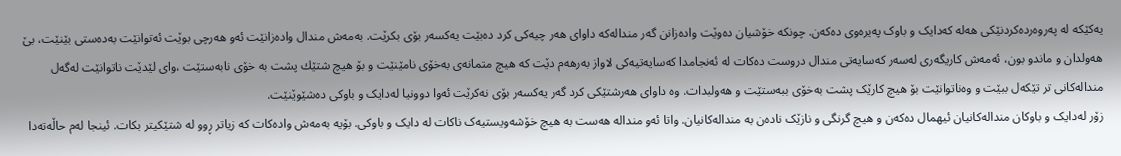یەکێکە لە پەروەردەکردنێکی هەلە کەدایک و باوک پەیرەوی دەکەن. چونکه خۆشیان دەوێت وادەزانن گەر مندالەکە داوای هەر چیەکی کرد دەبێت یەکسەر بۆی بکرێت. بەمەش مندال وادەزانێت ئەو هەرچی بوێت ئەتوانێت بەدەستی بێنێت، بێ هەولدان و ماندو بون، ئەمەش کاریگەری لەسەر کەسایەتی مندال دروست دەکات لە ئەنجامدا کەسایەتیەكی لاواز بەرھەم دێت کە ھیچ متمانەی بەخۆی نامێنێت و بۆ ھیچ شتێك پشت بە خۆی نابەستێت ،وای لێدێت ناتوانێت لەگەل مندالەکانی تر تێکەل ببێت و وەناتوانێت بۆ هیچ کارێک پشت بەخۆی ببەستێت و هەولبدات. وە داوای هەرشتێکی کرد گەر یەکسەر بۆی نەکرێت ئەوا دوونیا لەدایک و باوکی دەشێوێنێت.
زۆر لەدایک و باوکان مندالەکانیان ئیهمال دەکەن و هیچ گرنگی و نازێک نادەن بە مندالەکانیان. واتا ئەو مندالە هەست بە هیچ خۆشەویستیەک ناکات لە دایک و باوکی. بۆیە بەمەش وادەکات کە زیاتر ڕوو لە شتێکیتر بکات. ئینجا لەم حاڵەتەدا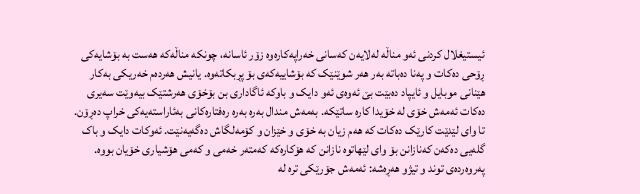ئیستیغلال کردنی ئەو مناڵە لەلایەن کەسانی خەراپەکارەوە زۆر ئاسانە، چونکە مناڵەکە هەست بە بۆشایەکی ڕۆحی دەکات و پەنا دەباتە بەر هەر شوێنێک کە بۆشاییەکەی بۆ پڕبکاتەوە. یانیش هەردەم خەریکی بەکار هێنانی موبایل و ئایپاد دەبێت بێ ئەوەی ئەو دایک و باوکە ئاگاداری بن بۆخۆی هەرشتێک بیەوێت سەیری دەکات ئەمەش خۆی لە خۆیدا کارە ساتێکە. بەمەش مندال بەرە بەرە رەفتارەکانی بەئاراستەیەکی خراپ دەڕۆن. تا وای لێدێت کارێک دەکات کە هەم زیان بە خۆی و خێزان و کۆمەلگاش دەگەیەنێت. ئەوکات دایک و باک گلەیی دەکەن کەنازانن بۆ وای لێهاتوە نازانن کە هۆکارەکە کەمتەر خەمی و کەمی هۆشیاری خۆیان بووە.
پەروەردەی توند و تیژو هەڕەشە: ئەمەش جۆرێکی ترە لە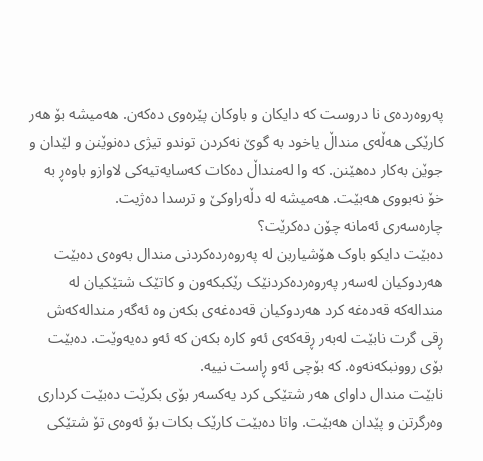پەروەردەی نا دروست کە دایکان و باوکان پێرەوی دەکەن. هەمیشە بۆ هەر کارێکی هەڵەی منداڵ یاخود بە گوێ نەکردن توندو تیژی دەنوێنن و لێدان و جوێن بەکار دەهێنن. کە وا لەمنداڵ دەکات کەسایەتیەکی لاوازو باوەڕ بە خۆ نەبووی هەبێت. هەمیشە لە دڵەراوکێ و ترسدا دەژیت.
چارەسەری ئەمانە چۆن دەکرێت؟
دەبێت دایکو باوک هۆشیاربن لە پەروەردەکردنی مندال بەوەی دەبێت هەردوکیان لەسەر پەروەردەکردنێک رێکبکەون و کاتێک شتێکیان لە مندالەکە قەدەغە کرد هەردوکیان قەدەغەی بکەن وە ئەگەر مندالەکەش ڕقی گرت نابێت لەبەر ڕقەکەی ئەو کارە بکەن که ئەو دەیەوێت. دەبێت بۆی روونبکەنەوە. کە بۆچی ئەو ڕاست نییە.
نابێت مندال داوای هەر شتێکی کرد یەکسەر بۆی بکرێت دەبێت کرداری وەرگرتن و پێدان هەبێت. واتا دەبێت کارێک بکات بۆ ئەوەی تۆ شتێکی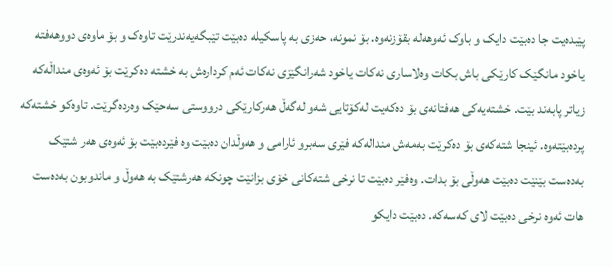پێبدەیت جا دەبێت دایک و باوک ئەوهەلە بقۆزنەوە. بۆ نمونە، حەزی بە پاسکیلە دەبێت تێبگەیەندرێت تاوەک و بۆ ماوەی دووهەفتە یاخود مانگێک کارێکی باش بکات وەلاساری نەکات یاخود شەرانگێزی نەکات ئەم کردارەش بە خشتە دەکرێت بۆ ئەوەی منداڵەکە زیاتر پابەند بێت. خشتەیەکی هەفتانەی بۆ دەکەیت لەکۆتایی شەو لەگەڵ هەرکارێکی درووستی سەحێک وەردەگرێت. تاوەکو خشتەکە پردەبێتەوە. ئینجا شتەکەی بۆ دەکرێت بەمەش مندالەکە فێری سەبرو ئارامی و هەوڵدان دەبێت وە فێردەبێت بۆ ئەوەی هەر شتێک بەدەست بێنێت دەبێت هەوڵی بۆ بدات. وەفێر دەبێت تا نرخی شتەکانی خۆی بزانێت چونکه هەرشتێک بە هەوڵ و ماندوبون بەدەست هات ئەوە نرخی دەبێت لای کەسەکە. دەبێت دایکو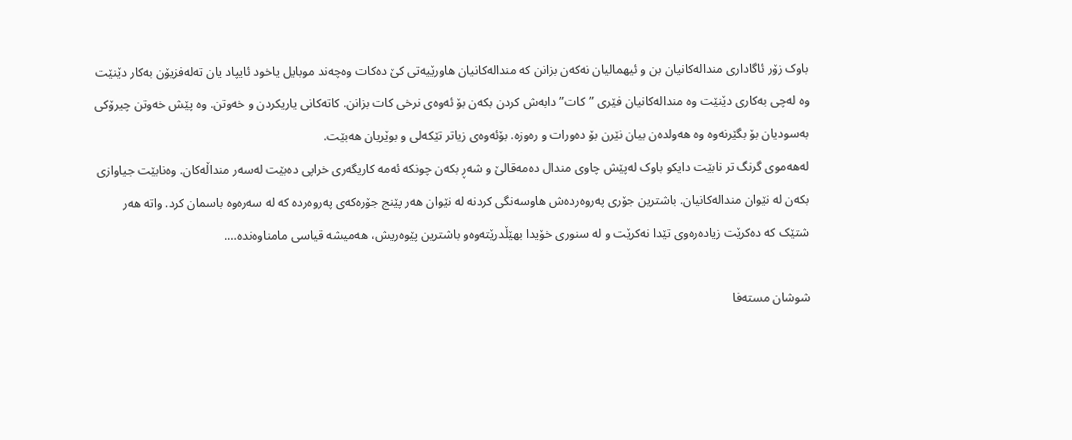باوک زۆر ئاگاداری مندالەکانیان بن و ئیهمالیان نەکەن بزانن کە مندالەکانیان هاورێیەتی کێ دەکات وەچەند موبایل یاخود ئایپاد یان تەلەفزیۆن بەکار دێنێت وە لەچی بەکاری دێنێت وە مندالەکانیان فێری ”کات” دابەش کردن بکەن بۆ ئەوەی نرخی کات بزانن. کاتەکانی یاریکردن و خەوتن. وە پێش خەوتن چیرۆکی بەسودیان بۆ بگێرنەوە وە هەولدەن بیان نێرن بۆ دەورات و رەوزە. بۆئەوەی زیاتر تێکەلی و بوێریان هەبێت.
لەهەموی گرنگ تر نابێت دایکو باوک لەپێش چاوی مندال دەمەقالێ و شەڕ بکەن چونکە ئەمە کاریگەری خراپی دەبێت لەسەر منداڵەکان. وەنابێت جیاوازی بکەن لە نێوان مندالەکانیان. باشترین جۆری پەروەردەش هاوسەنگی کردنە لە نێوان هەر پێنج جۆرەکەی پەروەردە کە لە سەرەوە باسمان کرد. واتە هەر شتێک کە دەکرێت زیادەرەوی تێدا نەکرێت و لە سنوری خۆیدا بهێڵدرێتەوەو باشترین پێوەریش، هەمیشە قیاسی مامناوەندە….

شوشان مستەفا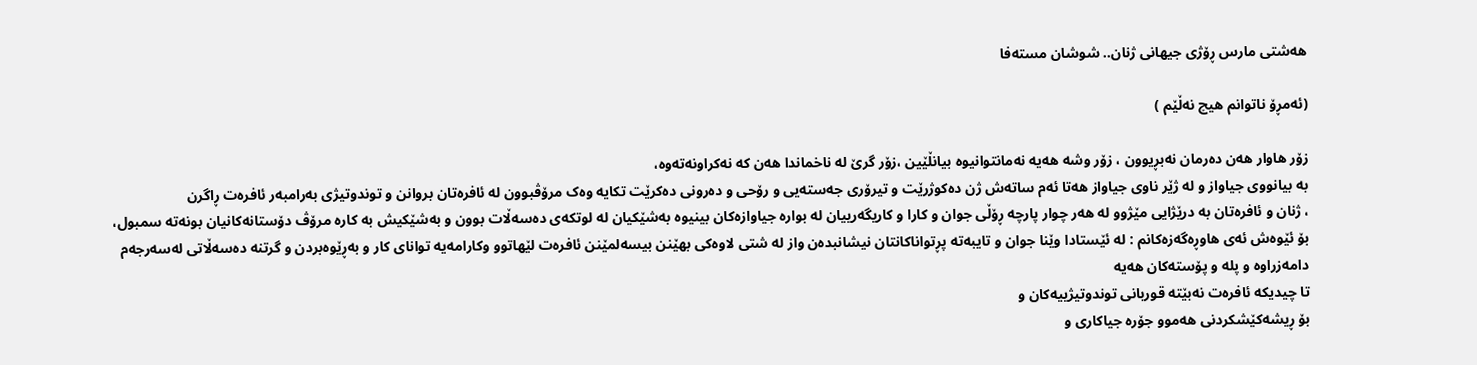ھەشتی مارس ڕۆژی جیهانی ژنان.. شوشان مستەفا

(ئەمڕۆ ناتوانم ھیچ نەڵێم )

زۆر ھاوار ھەن دەرمان نەبڕیوون ، زۆر وشە ھەیە نەمانتوانیوە بیانڵێین ،زۆر گرێ لە ناخماندا ھەن کە نەکراونەتەوە،
بە بیانووی جیاواز و لە ژێر ناوی جیاواز ھەتا ئەم ساتەش ژن دەکوژرێت و تیرۆری جەستەیی و رۆحی و دەرونی دەکرێت تکایە وەک مرۆڤبوون لە ئافرەتان بروانن و توندوتیژی بەرامبەر ئافرەت ڕاگرن
، ژنان و ئافرەتان بە درێژایی مێژوو لە ھەر چوار پارچە ڕۆڵی جوان و کارا و کاریگەرییان لە بوارە جیاوازەکان بینیوە بەشێکیان لە لوتکەی دەسەڵات بوون و بەشێکیش بە کارە مرۆڤ دۆستانەکانیان بونەتە سمبول،
بۆ ئێوەش ئەی ھاوڕەگەزەکانم : لە ئێستادا وێنا جوان و تایبەتە پڕتواناکانتان نیشانبدەن واز لە شتی لاوەکی بھێنن بیسەلمێنن ئافرەت لێھاتوو وکارامەیە توانای کار و بەڕێوەبردن و گرتنە دەسەڵاتی لەسەرجەم دامەزراوە و پلە و پۆستەکان ھەیە
تا چیدیکە ئافرەت نەبێتە قوربانی توندوتیژییەکان و
بۆ ڕیشەکێشکردنی ھەموو جۆرە جیاکاری و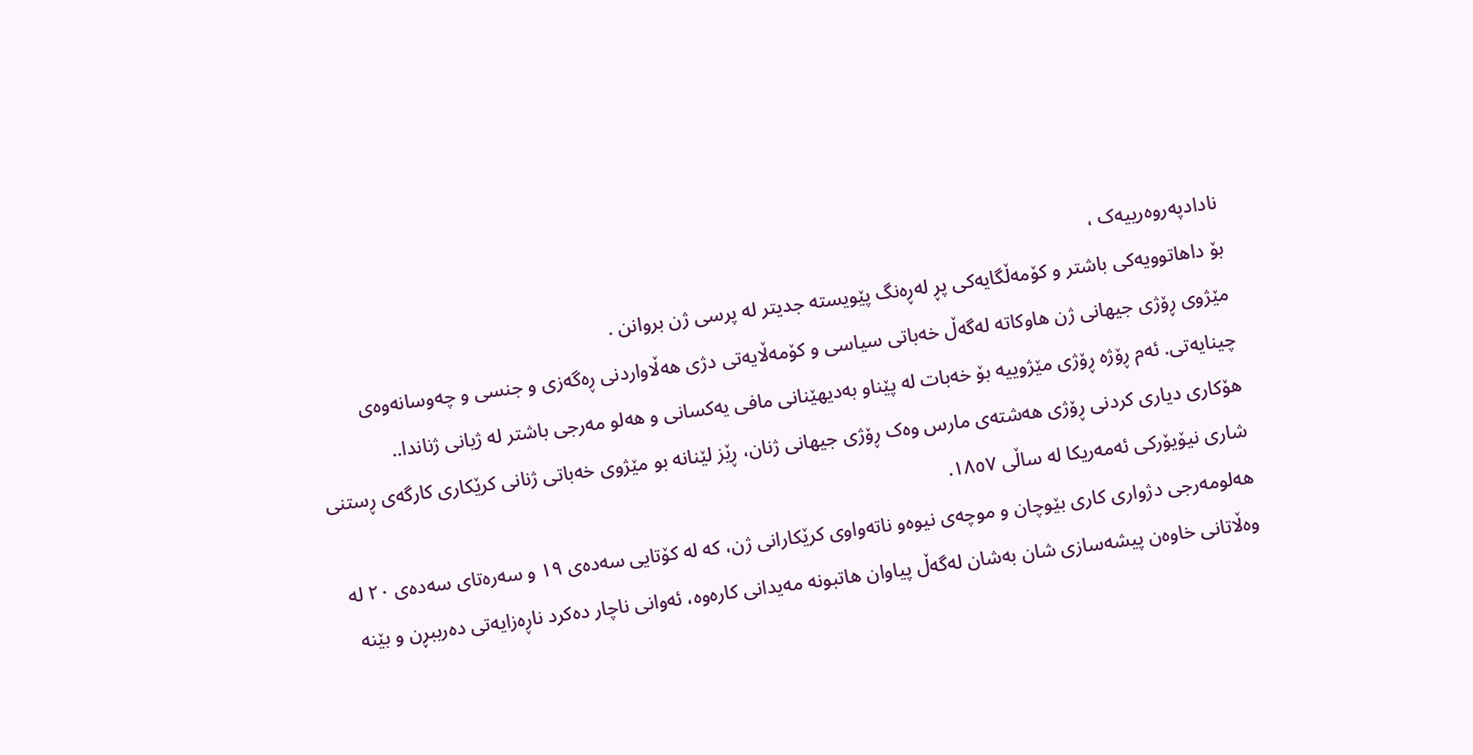نادادپەروەرییەک ،
بۆ داھاتوویەکی باشتر و کۆمەڵگایەکی پڕ لەڕەنگ پێویستە جدیتر لە پرسی ژن بروانن .
مێژوی ڕۆژی جیهانی ژن هاوکاتە لەگەڵ خەباتی سیاسی و کۆمەڵایەتی دژی هەڵاواردنی ڕەگەزی و جنسی و چەوسانەوەی چینایەتی. ئەم ڕۆژە ڕۆژی مێژوییە بۆ خەبات لە پێناو بەدیهێنانی مافی یەکسانی و هەلو مەرجی باشتر لە ژیانی ژناندا..
هۆکاری دیاری کردنی ڕۆژی هەشتەی مارس وەک ڕۆژی جیهانی ژنان، ڕێز لێنانە بو مێژوی خەباتی ژنانی کرێکاری کارگەی ڕستنی شاری نیۆیۆرکی ئەمەریکا لە ساڵی ١٨٥٧.
هەلومەرجی دژواری کاری بێوچان و موچەی نیوەو ناتەواوی کرێکارانی ژن، کە لە کۆتایی سەدەی ١٩ و سەرەتای سەدەی ٢٠ لە وەڵاتانی خاوەن پیشەسازی شان بەشان لەگەڵ پیاوان هاتبونە مەیدانی کارەوە، ئەوانی ناچار دەکرد ناڕەزایەتی دەرببڕن و بێنە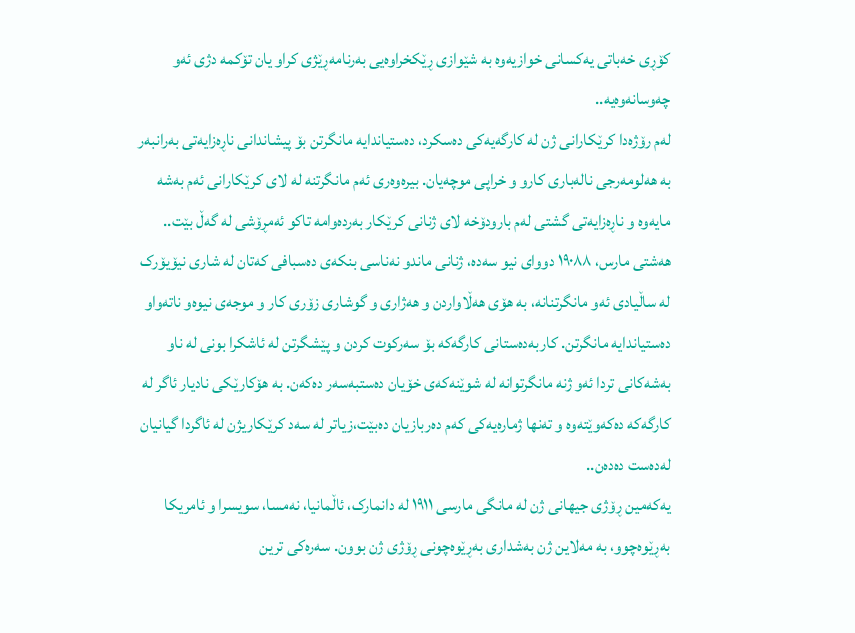کۆڕی خەباتی یەکسانی خوازیەوە بە شێوازی ڕێکخراوەیی بەرنامەڕێژی کراو یان تۆکمە دژی ئەو چەوسانەوەیە..
لەم رۆژەدا کرێکارانی ژن لە کارگەیەکی دەسکرد، دەستیاندایە مانگرتن بۆ پیشاندانی ناڕەزایەتی بەرانبەر بە هەلومەرجی نالەباری کارو و خراپی موچەیان. بیرەوەری ئەم مانگرتنە لە لای کرێکارانی ئەم بەشە مایەوە و ناڕەزایەتی گشتی لەم بارودۆخە لای ژنانی کرێکار بەردەوامە تاکو ئەمڕۆشی لە گەڵ بێت..
هەشتی مارس، ١٩٠٨٨ دووای نیو سەدە، ژنانی ماندو نەناسی بنکەی دەسبافی کەتان لە شاری نیۆیۆرک لە ساڵیادی ئەو مانگرتنانە، بە هۆی هەڵاواردن و هەژاری و گوشاری زۆری کار و موجەی نیوەو ناتەواو دەستیاندایە مانگرتن. کاربەدەستانی کارگەکە بۆ سەرکوت کردن و پێشگرتن لە ئاشکرا بونی لە ناو بەشەکانی تردا ئەو ژنە مانگرتوانە لە شوێنەکەی خۆیان دەستبەسەر دەکەن. بە هۆکارێکی نادیار ئاگر لە کارگەکە دەکەوێتەوە و تەنها ژمارەیەکی کەم دەربازیان دەبێت،زیاتر لە سەد کرێکاریژن لە ئاگردا گیانیان لەدەست دەدەن..
یەکەمین ڕۆژی جیهانی ژن لە مانگی مارسی ١٩١١ لە دانمارک، ئاڵمانیا، نەمسا، سویسرا و ئامریکا بەڕێوەچوو، بە مەلاین ژن بەشداری بەڕێوەچونی ڕۆژی ژن بوون. سەرەکی ترین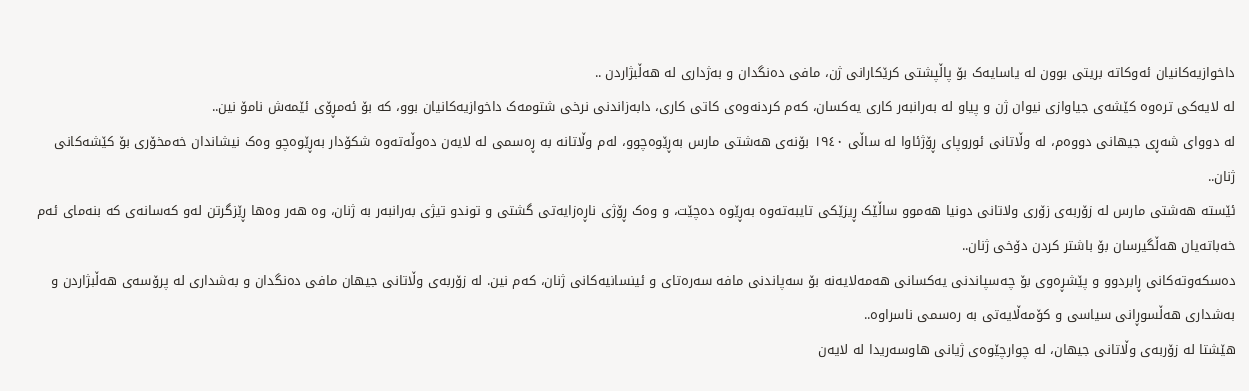داخوازیەکانیان ئەوکاتە بریتی بوون لە یاسایەک بۆ پاڵپشتی کرێکارانی ژن، مافی دەنگدان و بەژداری لە هەڵبژاردن ..
لە لایەکی ترەوە کێشەی جیاوازی نیوان ژن و پیاو لە بەرانبەر کاری یەکسان، کەم کردنەوەی کاتی کاری، دابەزاندنی نرخی شتومەک داخوازیەکانیان بوو، کە بۆ ئەمڕۆی ئێمەش نامۆ نین..
لە دووای شەڕی جیهانی دووەم، لە وڵاتانی ئوروپای ڕۆژئاوا لە ساڵی ١٩٤٠ بۆنەی هەشتی مارس بەڕێوەچوو، لەم وڵاتانە بە ڕەسمی لە لایەن دەوڵەتەوە شکۆدار بەڕێوەچو وەک نیشاندان خەمخۆری بۆ کێشەکانی ژنان..
ئێستە هەشتی مارس لە زۆربەی زۆری ولاتانی دونیا هەموو ساڵێک ڕیزێکی تایبەتەوە بەڕێوە دەچێت، و وەک ڕۆژی ناڕەزایەتی گشتی و توندو تیژی بەرانبەر بە ژنان، وە هەر وەها ڕێزگرتن لەو کەسانەی کە بنەمای ئەم خەباتەیان هەڵگیرسان بۆ باشتر کردن دۆخی ژنان..
دەسکەوتەکانی ڕابردوو و پێشڕەوی بۆ چەسپاندنی یەکسانی هەمەلایەنە بۆ سەپاندنی مافە سەرەتای و ئینسانیەکانی ژنان، کەم نین. لە زۆربەی وڵاتانی جیهان مافی دەنگدان و بەشداری لە پرۆسەی هەڵبژاردن و بەشداری هەڵسوڕانی سیاسی و کۆمەڵایەتی بە رەسمی ناسراوە..
هێشتا لە زۆربەی وڵاتانی جیهان، لە چوارچێوەی ژیانی هاوسەریدا لە لایەن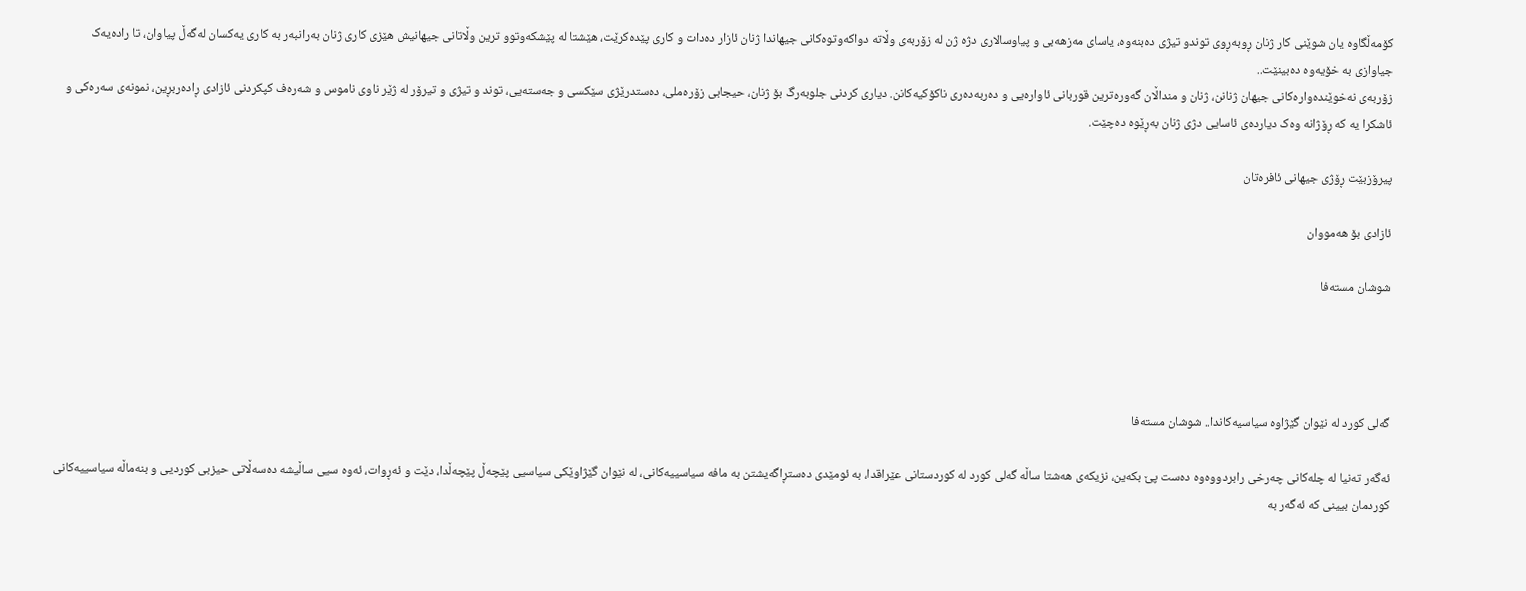کۆمەڵگاوە یان شوێنی کار ژنان ڕوبەڕوی توندو تیژی دەبنەوە، یاسای مەزهەبی و پیاوسالاری دژە ژن لە زۆربەی وڵاتە دواکەوتوەکانی جیهاندا ژنان ئازار دەدات و کاری پێدەکرێت، هێشتا لە پێشکەوتوو ترین وڵاتانی جیهانیش هێزی کاری ژنان بەرانبەر بە کاری یەکسان لەگەڵ پیاوان، تا رادەیەک جیاوازی بە خۆیەوە دەبینێت..
زۆربەی نەخوێندەوارەکانی جیهان ژنانن، ژنان و منداڵان گەورەترین قوربانی ئاوارەیی و دەربەدەری ناکۆکیەکانن. دیاری کردنی جلوبەرگ بۆ ژنان، حیجابی زۆرەملی، دەستدرێژی سێکسی و جەستەیی، توند و تیژی و تیرۆر لە ژێر ناوی ناموس و شەرەف کپکردنی ئازادی ڕادەربڕین، نمونەی سەرەکی و ئاشکرا یە کە ڕۆژانە وەک دیاردەی ئاسایی دژی ژنان بەڕێوە دەچێت.

پیرۆزبێت ڕۆژی جیھانی ئافرەتان

ئازادی بۆ ھەمووان

شوشان مستەفا




گەلی کورد لە نێوان گێژاوە سیاسیەکاندا.. شوشان مستەفا

ئەگەر تەنیا لە چلەکانی چەرخی رابردووەوە دەست پێ بکەین، نزیکەی هەشتا ساڵە گەلی کورد لە کوردستانی عێراقدا، بە ئومێدی دەستڕاگەیشتن بە مافە سیاسییەکانی، لە نێوان گێژاوێکی سیاسیی پێچەڵ پێچەڵدا، دێت و ئەڕوات، ئەوە سیی ساڵیشە دەسەڵاتی حیزبی کوردیی و بنەماڵە سیاسییەکانی کوردمان بیینی کە ئەگەر بە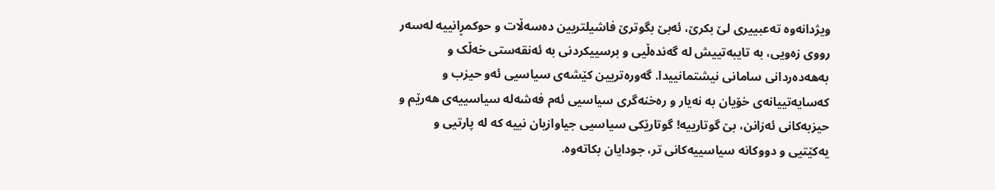ویژدانەوە تەعبییری لێ بکرێ، ئەبێ بگوترێ فاشیلتریین دەسەڵات و حوکمڕانییە لەسەر رووی زەویی، بە تایبەتییش لە گەندەڵیی و برسییکردنی بە ئەنقەستی خەڵک و بەهەدەردانی سامانی نیشتمانییدا. گەورەتریین کێشەی سیاسیی ئەو حیزب و کەسایەتییانەی خۆیان بە نەیار و رەخنەگری سیاسیی ئەم فەشەلە سیاسییەی هەرێم و حیزبەکانی ئەزانن، بێ گوتارییە! گوتارێکی سیاسیی جیاوازیان نییە کە لە پارتیی و یەکێتیی و دووکانە سیاسییەکانی تر، جودایان بکاتەوە.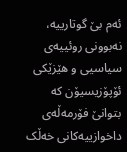ئەم بێ گوتارییە، نەبوونی روئییەی سیاسیی و هێزێکی ئۆپۆزیسیۆن کە بتوانێ فۆرمەڵەی داخوازییەکانی خەڵک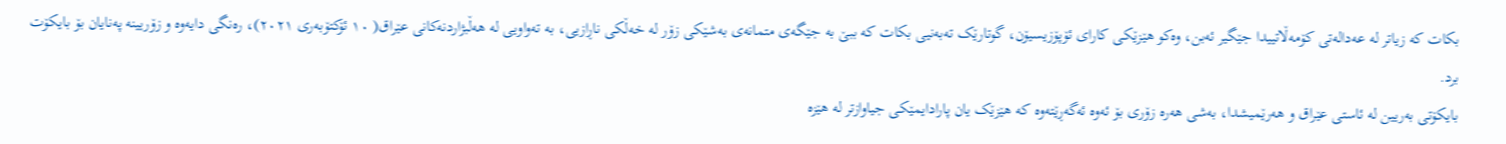بکات کە زیاتر لە عەدالەتی کۆمەڵاتییدا جێگیر ئەبن، وەکو هێزێکی کارای ئۆپۆزیسیۆن، گوتارێک تەبەنیی بکات کە ببێ بە جێگەی متمانەی بەشێکی زۆر لە خەڵکی ناڕازیی، بە تەواویی لە هەڵبژاردنەکانی عێراق( ١٠ ئۆکتۆبەری ٢٠٢١)، رەنگی دایەوە و زۆریینە پەنایان بۆ بایکۆت برد.
بایکۆتی بەریین لە ئاستی عێراق و هەرێمیشدا، بەشی هەرە زۆری بۆ ئەوە ئەگەڕێتەوە کە هێزێک یان پارادایمێکی جیاوازتر لە هێزە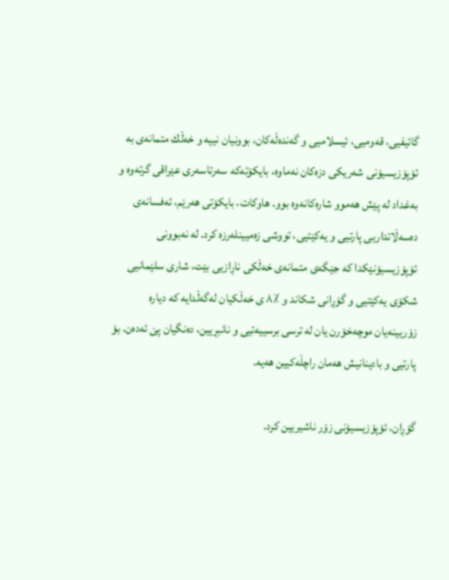گائیفیی، قەومیی، ئیسلامیی و گەندەڵەکان، بوونیان نییە و خەڵك متمانەی بە ئۆپۆزیسیۆنی شەریکی دزەکان نەماوە، بایکۆتەکە سەرتاسەری عێراقی گرتەوە و بەغداد لە پێش هەموو شارەکانەوە بوو. هاوکات، بایکۆتی هەرێم، ئەفسانەی دەسەڵاتداریی پارتیی و یەکێتیی، تووشی زەمیینلەرزە کرد. لە نەبوونی ئۆپۆزیسیۆنێکدا کە جێگەی متمانەی خەڵکی ناڕازیی بێت، شاری سلێمانیی شکۆی یەکێتیی و گۆڕانی شکاند و ٪٨ ی خەڵکیان لەگەڵدایە کە دیارە زۆریینەیان موچەخۆرن یان لە ترسی برسییەتیی و نانبڕیین، دەنگیان پێ ئەدەن. بۆ پارتیی و بادینانیش هەمان راچڵەکیین هەیە.

گۆڕان، ئۆپۆزیسیۆنی زۆر ناشیریین کرد.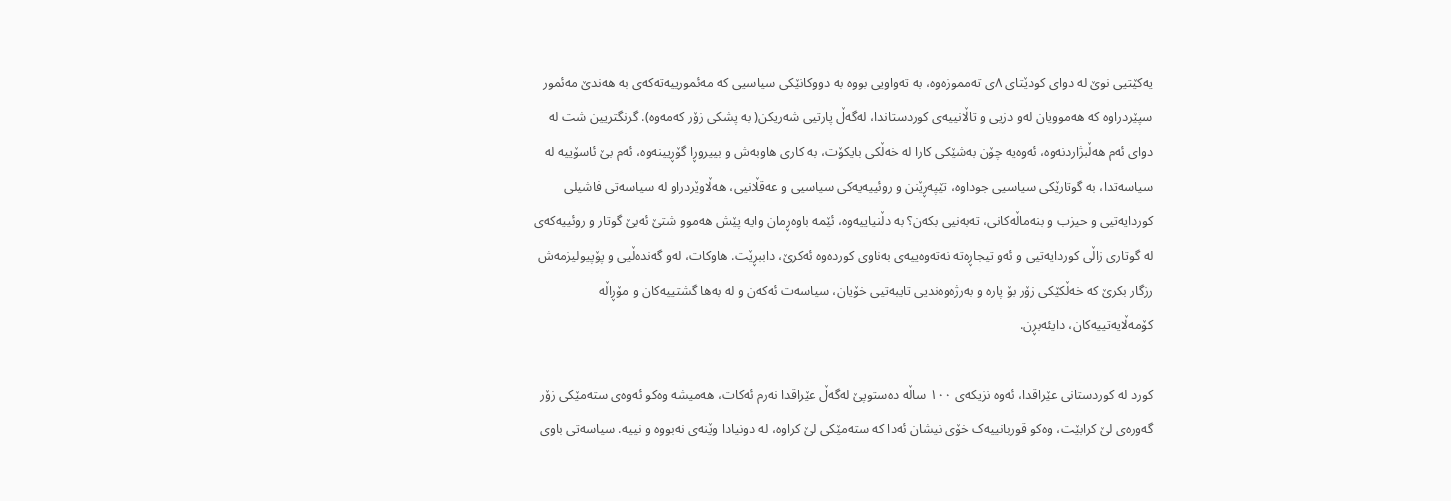یەکێتیی نوێ لە دوای کودێتای ٨ی تەمموزەوە، بە تەواویی بووە بە دووکانێکی سیاسیی کە مەئمورییەتەکەی بە هەندێ مەئمور سپێردراوە کە هەموویان لەو دزیی و تاڵانییەی کوردستاندا، لەگەڵ پارتیی شەریکن( بە پشکی زۆر کەمەوە). گرنگتریین شت لە دوای ئەم هەڵبژاردنەوە، ئەوەیە چۆن بەشێکی کارا لە خەڵکی بایکۆت، بە کاری هاوبەش و بییروڕا گۆڕیینەوە، ئەم بێ ئاسۆییە لە سیاسەتدا، بە گوتارێکی سیاسیی جوداوە، تێپەڕێنن و روئییەیەکی سیاسیی و عەقڵانیی، هەڵاوێردراو لە سیاسەتی فاشیلی کوردایەتیی و حیزب و بنەماڵەکانی، تەبەنیی بکەن؟ بە دڵنیاییەوە، ئێمە باوەڕمان وایە پێش هەموو شتێ ئەبێ گوتار و روئییەکەی لە گوتاری زاڵی کوردایەتیی و ئەو تیجاڕەتە نەتەوەییەی بەناوی کوردەوە ئەکرێ، داببڕێت. هاوکات، لەو گەندەڵیی و پۆپیولیزمەش رزگار بکرێ کە خەڵکێکی زۆر بۆ پارە و بەرژەوەندیی تایبەتیی خۆیان، سیاسەت ئەکەن و لە بەها گشتییەکان و مۆڕاڵە کۆمەڵایەتییەکان، دایئەبڕن.

کورد لە کوردستانی عێراقدا، ئەوە نزیکەی ١٠٠ ساڵە دەستوپێ لەگەڵ عێراقدا نەرم ئەکات، هەمیشە وەکو ئەوەی ستەمێکی زۆر گەورەی لێ کرابێت، وەکو قوربانییەک خۆی نیشان ئەدا کە ستەمێکی لێ کراوە، لە دونیادا وێنەی نەبووە و نییە. سیاسەتی باوی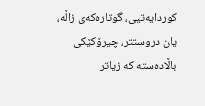کوردایەتیی، گوتارەکەی زاڵە، یان دروستتر، چیرۆکێکی باڵادەستە کە زیاتر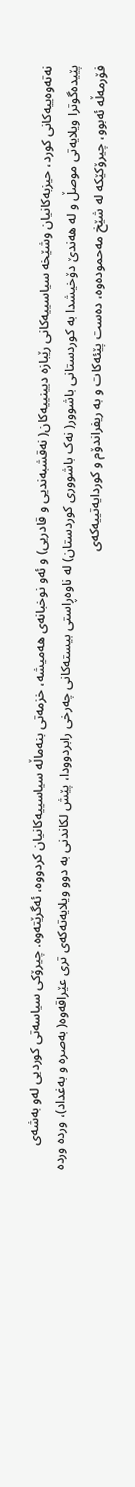نەتەوەییەکانی کورد، حیزبەکانیان وشێخە سیاسییەکانی رێبازە دیینییەکان( نەقشبەندیی و قادریی) و ئەو نوخبانەی هەمیشە، خزمەتی بنەماڵە سیاسییەکانیان کردووە، ئەگرێتەوە. چیرۆکی سیاسەتی کوردیی لەو بەشەی پێیدەگوترا ویلایەتی موصڵ و لە هەندێ دۆخیشدا بە کوردستانی باشوور( نەک باشووری کوردستان) لە ناوەڕاستی بیستەکانی چەرخی رابردوودا، پێش لکاندنی بە دوو ویلایەتەکەی تری عێراقەوە( بەصرە و بەغداد)، وردە وردە فۆرمەڵە ئەبوو، چیرۆکێکە لە شێخ مەحمودەوە، دەست پێئەکات و بە ریفراندۆم و کوردایەتییەکەی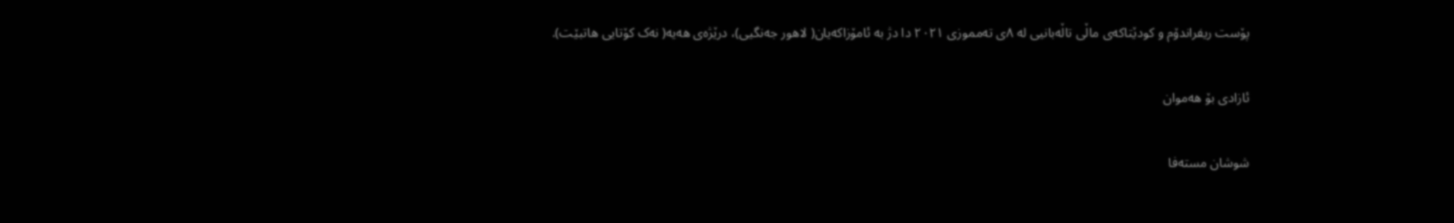پۆست ریفراندۆم و کودێتاکەی ماڵی تاڵەبانیی لە ٨ی تەمموزی ٢٠٢١ دا دژ بە ئامۆزاکەیان( لاهور جەنگیی)، درێژەی هەیە( نەک کۆتایی هاتبێت).

ئازادی بۆ ھەموان

شوشان مستەفا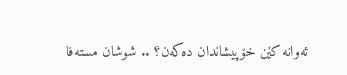ئەوانە كێن خۆپیشاندان دەكەن؟ .. شوشان مستەفا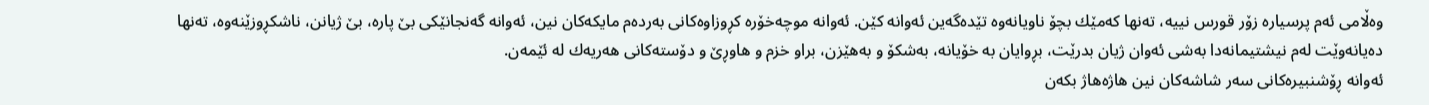وەڵامی ئەم پرسیارە زۆر قورس نییە، تەنها كەمێك بچۆ ناویانەوە تێدەگەین ئەوانە كێن. ئەوانە موچەخۆرە كڕوزاوەكانی بەردەم مایكەكان نین، ئەوانە گەنجانێكی بێ‌ پارە، بێ‌ ژیانن، ناشكڕوزێنەوە، تەنها دەیانەوێت لەم نیشتیمانەدا بەشی ئەوان ژیان بدرێت، بڕوایان بە خۆیانە، بەشكۆ و بەهێزن، براو خزم و هاوڕێ و دۆستەكانی هەریەك لە ئێمەن.
ئەوانە ڕۆشنبیرەكانی سەر شاشەكان نین هاژەهاژ بكەن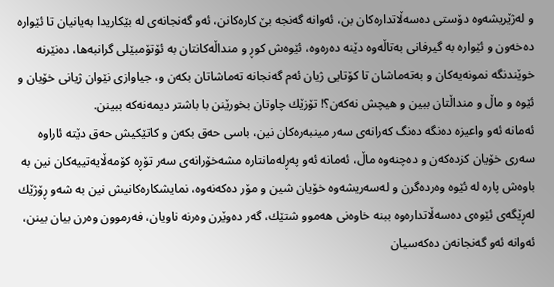و لەژێریشەوە دۆستی دەسەڵاتدارەكان بن، ئەوانە گەنجە بێ‌ كارەكانن، ئەو گەنجانەی لە بێكاریدا بەیانیان تا ئێوارە دەخەون و ئێوارە بە گیرفانی بەتاڵەوە دێنە دەرەوە، ئێوەش كوڕ و منداڵەكانتان بە ئۆتۆمبێلی گرانبەها، دەنێرنە خوێندنگە نمونەیەكان و بەتەماشان تا كۆتایی ژیان ئەم گەنجانە تەماشاتان بكەن و، جیاوازی نێوان ژیانی خۆیان و ئێوە و ماڵ و منداڵتان ببین و هیچش نەكەن؟! تۆزێك چاوتان بخورێنن با باشتر دیمەنەكە ببینن.
ئەمانە ئەو واعیزە دەنگە دەنگ كەرانەی سەر مینبەرەكان نین، باسی حەق بكەن و كاتێكیش حەق دێتە ئاراوە سەری خۆیان كزدەكەن و دەچنەوە ماڵ، ئەمانە ئەو پەڕلەمانتارە مشەخۆرانەی سەر تۆڕە كۆمەڵایەتییەكان نین بە باوەش پارە لە ئێوە وەردەگرن و لەسەریشەوە خۆیان شین و مۆر دەكەنەوە، نمایشكارەكانیش نین بە شەو ڕۆژێك لەڕێگەی ئێوەی دەسەڵاتدارەوە ببنە خاوەنی هەموو شتێك، گەر دەوێرن وەرنە ناویان، فەرموون وەرن بیان بینن، ئەوانە ئەو گەنجانەن دەكەسیان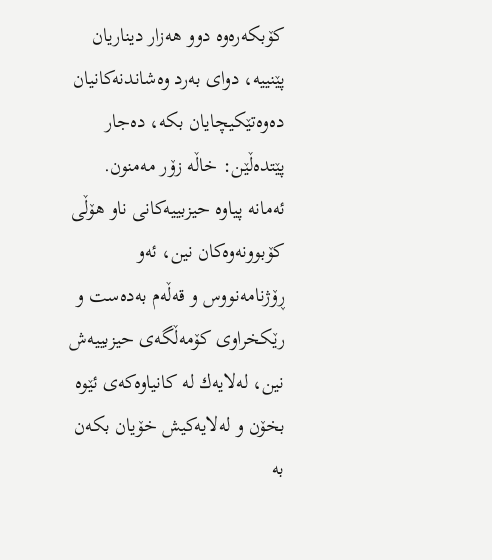كۆبكەرەوە دوو هەزار دیناریان پێنییە، دوای بەرد وەشاندنەكانیان دەوەتێكیچایان بكە، دەجار پێتدەڵێن: خاڵە زۆر مەمنون.
ئەمانە پیاوە حیزبییەكانی ناو هۆڵی كۆبوونەوەكان نین، ئەو ڕۆژنامەنووس و قەڵەم بەدەست و رێكخراوی كۆمەڵگەی حیزبییەش نین، لەلایەك لە كانیاوەكەی ئێوە بخۆن و لەلایەكیش خۆیان بكەن بە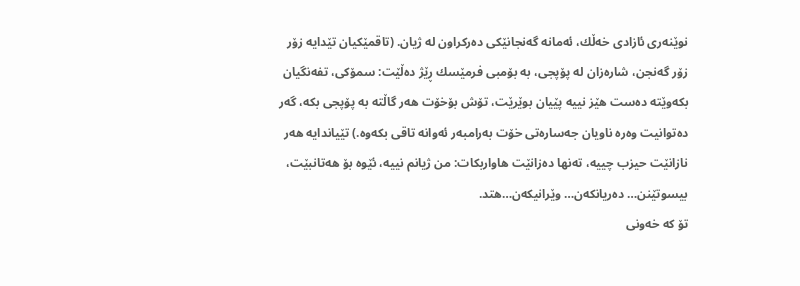نوێنەری ئازادی خەڵك، ئەمانە گەنجانێكی دەركراون لە ژیان. (تاقمێكیان تێدایە زۆر زۆر گەنجن، شارەزان لە پۆپجی، بە بۆمبی فرمێسك ڕێژ دەڵێت: سمۆكی، تفەنگیان بكەوێتە دەست هێز نییە پێیان بوێرێت، تۆش بۆخۆت هەر گاڵتە بە پۆپجی بكە، گەر دەتوانیت وەرە ناویان جەسارەتی خۆت بەرامبەر ئەوانە تاقی بكەوە.) تێیاندایە هەر نازانێت حیزب چییە، تەنها دەزانێت هاواربكات: من ژیانم نییە، ئێوە بۆ هەتانبێت، بیسوتێنن… دەریانكەن… وێرانیكەن…هتد.
تۆ كە خەونی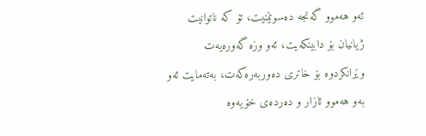ئەو هەموو گەنجە دەسوتێنیت، تۆ كە ناتوانیت ژیانیان بۆ دابینكەیت، ئەو وزە گەورەیەت وێرانكردوە بۆ خاتری دەوربەرەكەت، بەتەمایت ئەو بەو هەموو ئازار و دەردەی خۆیەوە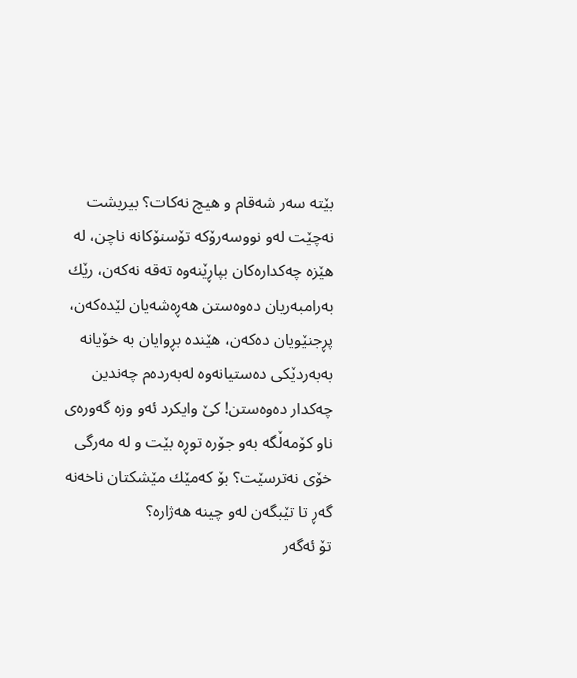بێتە سەر شەقام و هیچ نەكات؟ بیریشت نەچێت لەو نووسەرۆكە تۆسنۆكانە ناچن، لە هێزە چەكدارەكان بپاڕێنەوە تەقە نەكەن، رێك بەرامبەریان دەوەستن هەڕەشەیان لێدەكەن، پڕجنێویان دەكەن، هێندە بڕوایان بە خۆیانە بەبەردێكی دەستیانەوە لەبەردەم چەندین چەكدار دەوەستن! كێ‌ وایكرد ئەو وزە گەورەی ناو كۆمەڵگە بەو جۆرە توڕە بێت و لە مەرگی خۆی نەترسێت؟ بۆ كەمێك مێشكتان ناخەنە گەڕ تا تێبگەن لەو چینە هەژارە؟
تۆ ئەگەر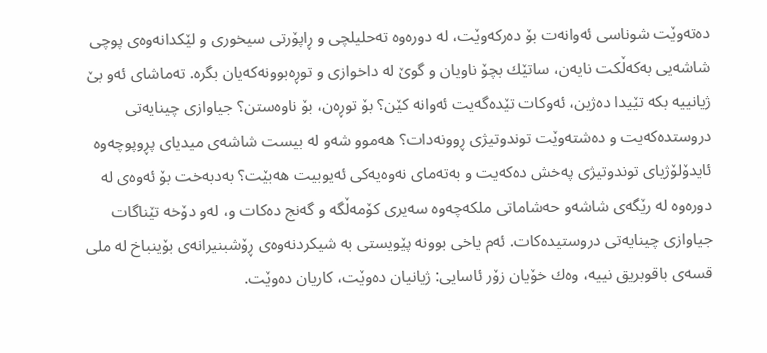دەتەوێت شوناسی ئەوانەت بۆ دەركەوێت، لە دورەوە تەحلیلچی و ڕاپۆرتی سیخوری و لێكدانەوەی پوچی شاشەیی بەكەڵكت نایەن، ساتێك بچۆ ناویان و گوێ‌ لە داخوازی و توڕەبوونەكەیان بگرە. تەماشای ئەو بێ‌ ژیانییە بكە تێیدا دەژین، ئەوكات تێدەگەیت ئەوانە كێن؟ بۆ توڕەن، بۆ ناوەستن؟ جیاوازی چینایەتی دروستدەكەیت و دەشتەوێت توندوتیژی ڕوونەدات؟ هەموو شەو لە بیست شاشەی میدیای پڕوپوچەوە ئایدۆلۆژیای توندوتیژی پەخش دەكەیت و بەتەمای نەوەیەكی ئەیوبیت هەبێت؟ بەدبەخت بۆ ئەوەی لە دورەوە لە رێگەی شاشەو حەشاماتی ملكەچەوە سەیری كۆمەڵگە و گەنج دەكات و، لەو دۆخە تێناگات جیاوازی چینایەتی دروستیدەكات. ئەم یاخی بوونە پێویستی بە شیكردنەوەی ڕۆشبنیرانەی بۆینباخ لە ملی قسەی باقوبریق نییە، وەك خۆیان زۆر ئاسایی: ژیانیان دەوێت، كاریان دەوێت.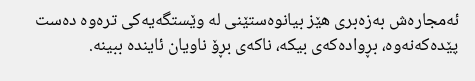ئەمجارەش بەزەبری هێز بیانوەستێنی لە وێستگەیەكی ترەوە دەست پێدەكەنەوە، بڕوادەكەی بیكە، ناكەی بڕۆ ناویان ئایندە ببینە.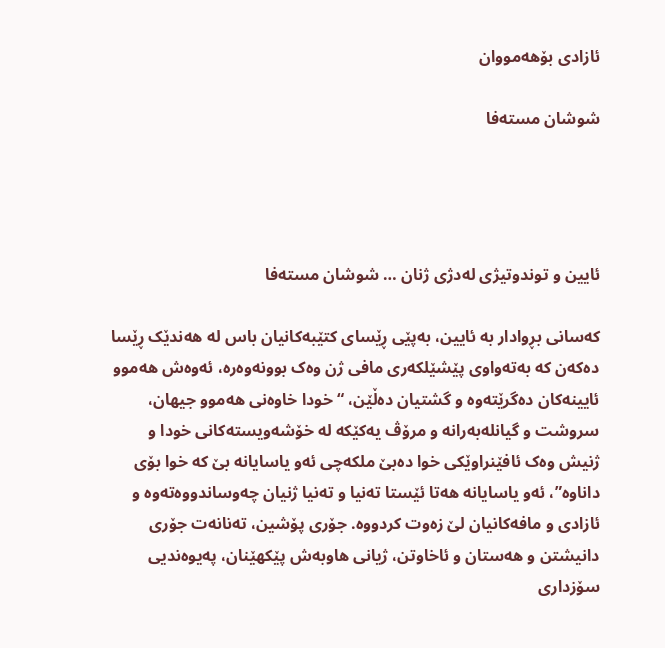ئازادی بۆھەمووان

شوشان مستەفا




ئایین و توندوتیژی لەدژی ژنان … شوشان مستەفا

کەسانی بڕوادار بە ئایین، بەپێی ڕێسای کتێبەکانیان باس لە هەندێک ڕێسا دەکەن کە بەتەواوی پێشێلکەری مافی ژن وەک بوونەوەرە، ئەوەش هەموو ئایینەکان دەگرێتەوە و گشتیان دەڵێن، “خودا خاوەنی هەموو جیهان، سروشت و گیانلەبەرانە و مرۆڤ یەکێکە لە خۆشەویستەکانی خودا و ژنیش وەک ئافێنراوێکی خوا دەبێ ملکەچی ئەو یاسایانە بێ کە خوا بۆی داناوە”، ئەو یاسایانە هەتا ئێستا تەنیا و تەنیا ژنیان چەوساندووەتەوە و ئازادی و مافەکانیان لێ زەوت کردووە. جۆری پۆشین، تەنانەت جۆری دانیشتن و هەستان و ئاخاوتن، ژیانی هاوبەش پێکهێنان، پەیوەندیی سۆزداری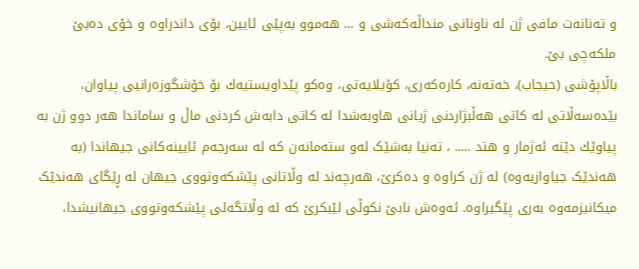و تەنانەت مافی ژن لە ناونانی منداڵەکەشی و … هەموو بەپێی ئایین، بۆی داندراوە و خۆی دەبێ ملکەچی بێ.
باڵاپۆشی (حیجاب)، خەتەنە، کارەکەری، کۆیلایەتی، وەکو پێداویستیەك بۆ خۆشگوزەرانیی پیاوان، بێدەسەڵاتی لە کاتی هەڵبژاردنی ژیانی هاوبەشدا لە کاتی دابەش کردنی ماڵ و ساماندا هەر دوو ژن بە پیاوێك دێتە ئەژمار و هتد ….. ، تەنیا بەشێک لەو ستەمانەن کە لە سەرجەم ئایینەکانی جیهاندا (بە هەندێک جیاوازیەوە) لە ژن کراوە و دەکرێ، هەرچەند لە وڵاتانی پێشکەوتووی جیهان لە ڕێگای هەندێک میکانیزمەوە بەری پێگیراوە. ئەوەش نابێ نکوڵی لێبکرێ کە لە وڵاتگەلی پێشکەوتووی جیهانیشدا،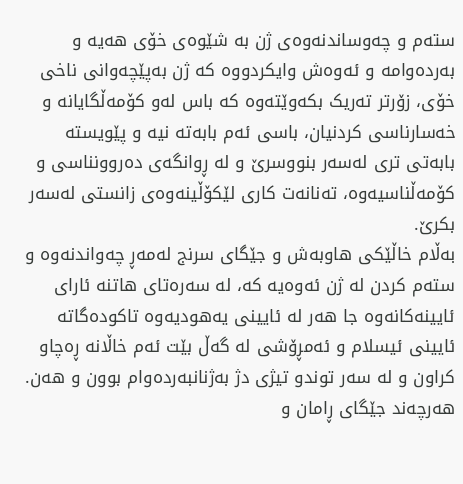ستەم و چەوساندنەوەی ژن بە شێوەی خۆی هەیە و بەردەوامە و ئەوەش وایکردووە کە ژن بەپێچەوانی ناخی خۆی، زۆرتر تەریک بکەوێتەوە کە باس لەو کۆمەڵگایانە و خەسارناسی کردنیان، باسی ئەم بابەتە نیە و پێویستە بابەتی تری لەسەر بنووسرێ و لە ڕوانگەی دەروونناسی و کۆمەڵناسیەوە، تەنانەت کاری لێکۆڵینەوەی زانستی لەسەر بکرێ.
بەڵام خاڵێکی هاوبەش و جێگای سرنج لەمەڕ چەواندنەوە و ستەم کردن لە ژن ئەوەیە کە، لە سەرەتای هاتنە ئارای ئایینەکانەوە جا هەر لە ئایینی یەهودیەوە تاکودەگاتە ئایینی ئیسلام و ئەمڕۆشی لە گەڵ بێت ئەم خاڵانە ڕەچاو کراون و لە سەر توندو تیژی دژ بەژنانبەردەوام بوون و هەن.
هەرچەند جێگای ڕامان و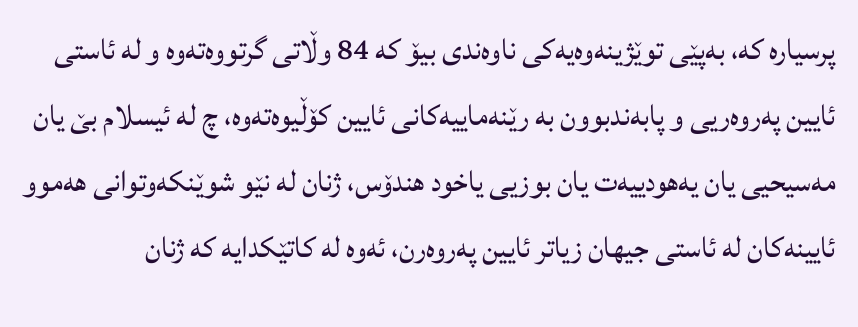پرسیارە کە، بەپێی توێژینەوەیەکی ناوەندی بیۆ کە 84 وڵاتی گرتووەتەوە و لە ئاستی ئایین پەروەریی و پابەندبوون بە رێنەماییەکانی ئایین کۆڵیوەتەوە، چ لە ئیسلام بێ یان مەسیحیی یان یەهودییەت یان بوزیی یاخود هندۆس، ژنان لە نێو شوێنکەوتوانی هەموو ئایینەکان لە ئاستی جیهان زیاتر ئایین پەروەرن، ئەوە لە کاتێکدایە کە ژنان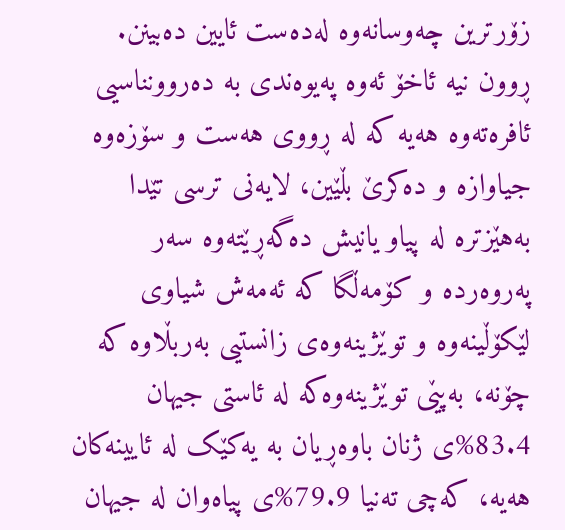زۆرترین چەوسانەوە لەدەست ئایین دەبینن. ڕوون نیە ئاخۆ ئەوە پەیوەندی بە دەروونناسیی ئافرەتەوە هەیە کە لە ڕووی هەست و سۆزەوە جیاوازە و دەکرێ بڵێین، لایەنی ترسی تێدا بەهێزترە لە پیاو یانیش دەگەڕێتەوە سەر پەروەردە و کۆمەڵگا کە ئەمەش شیاوی لێکۆڵینەوە و توێژینەوەی زانستیی بەربڵاوە کە چۆنە، بەپێی توێژینەوەکە لە ئاستی جیهان 83.4%ی ژنان باوەڕیان بە یەکێک لە ئایینەکان هەیە، کەچی تەنیا 79.9%ی پیاەوان لە جیهان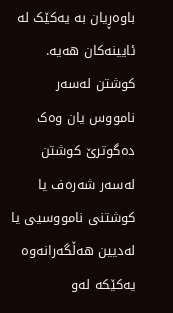باوەڕیان بە یەکێک لە ئایینەکان هەیە.
کوشتن لەسەر نامووس یان وەک دەگوترێ کوشتن لەسەر شەرەف یا کوشتنی نامووسیی یا لەدیین ھەڵگەرانەوە یەکێکە لەو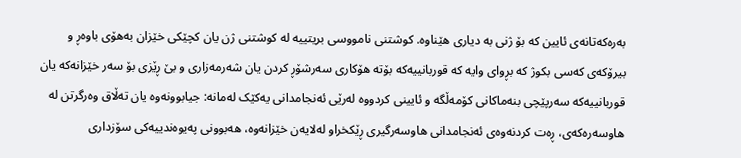بەرەکەتانەی ئایین کە بۆ ژنی بە دیاری هێناوە. کوشتنی نامووسی بریتییە لە کوشتنی ژن یان کچێکی خێزان بەھۆی باوەڕ و بیرۆکەی کەسی بکوژ کە بڕوای وایە کە قوربانییەکە بۆتە ھۆکاری سەرشۆڕ کردن یان شەرمەزاری و بێ ڕێزی بۆ سەر خێزانەکە یان قوربانییەکە سەرپێچی بنەماکانی کۆمەڵگە و ئایینی کردووە لەرێی ئەنجامدانی یەکێک لەمانە: جیابوونەوە یان تەڵاق وەرگرتن لە ھاوسەرەکەی، ڕەت کردنەوەی ئەنجامدانی ھاوسەرگیری ڕێکخراو لەلایەن خێزانەوە، ھەبوونی پەیوەندییەکی سۆزداری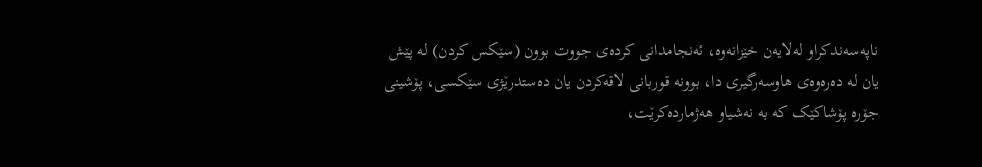ناپەسەندکراو لەلایەن خێزانەوە، ئەنجامدانی کردەی جووت بوون (سێکس کردن) لە پێش یان لە دەرەوەی ھاوسەرگیری دا، بوونە قوربانی لاقەکردن یان دەستدرێژی سێکسی، پۆشینی جۆرە پۆشاکێک کە بە نەشیاو ھەژماردەکرێت،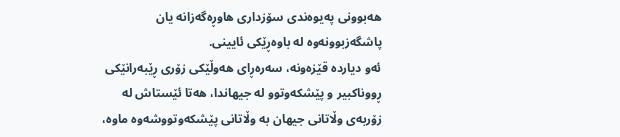ھەبوونی پەیوەندی سۆزداری ھاوڕەگەزانە یان پاشگەزبوونەوە لە باوەڕێکی ئایینی.
ئەو دیاردە قێزەونە، سەرەڕای هەوڵێکی زۆری ڕێبەرانێکی ڕووناکبیر و پێشکەوتوو لە جیهاندا، هەتا ئێستاش لە زۆربەی وڵاتانی جیهان بە وڵاتانی پێشکەوتووشەوە ماوە،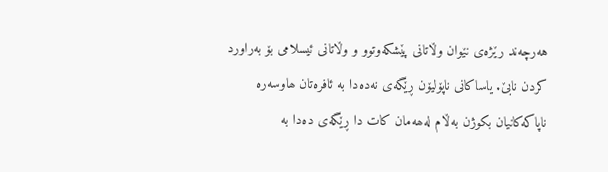هەرچەند رێژەی نێوان وڵاتانی پێشکەوتوو و وڵاتانی ئیسلامی بۆ بەراورد کردن نابێ. یاساکانی ناپۆلیۆن ڕێگەی نەدەدا بە ئافرەتان ھاوسەرە ناپاکەکانیان بکوژن بەڵام لەھەمان کات دا ڕێگەی دەدا بە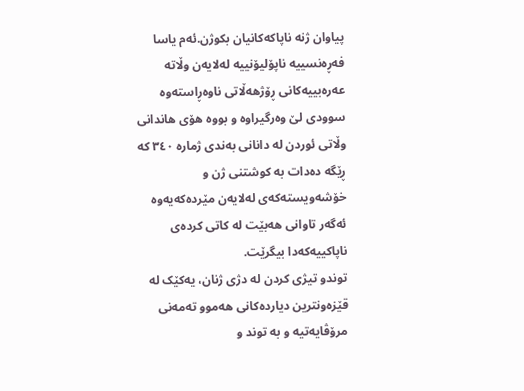پیاوان ژنە ناپاکەکانیان بکوژن.ئەم یاسا فەڕەنسییە ناپۆلیۆنییە لەلایەن وڵاتە عەرەبییەکانی ڕۆژھەڵاتی ناوەڕاستەوە سوودی لێ وەرگیراوە و بووە ھۆی ھاندانی وڵاتی ئوردن لە دانانی بەندی ژمارە ٣٤٠ کە ڕێگە دەدات بە کوشتنی ژن و خۆشەویستەکەی لەلایەن مێردەکەیەوە ئەگەر تاوانی ھەبێت لە کاتی کردەی ناپاکییەکەدا بیگرێت.
توندو تیژی کردن لە دژی ژنان، یەکێک لە قێزەونترین دیاردەکانی هەموو تەمەنی مرۆڤایەتیە و بە توند و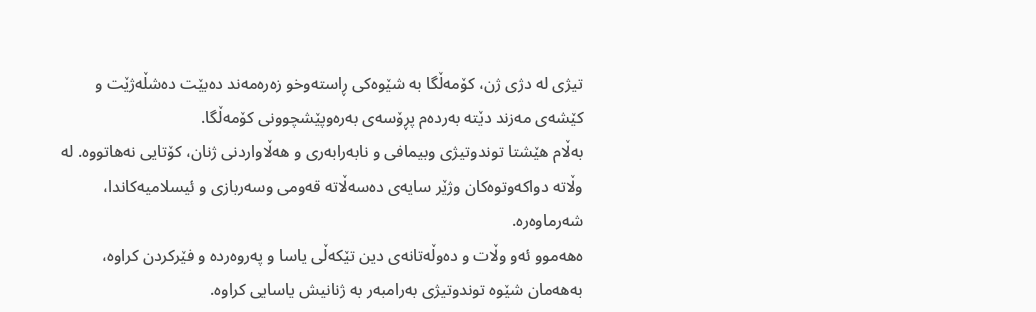تیژی لە دژی ژن، کۆمەڵگا بە شێوەکی ڕاستەوخو زەرەمەند دەبێت دەشڵەژێت و کێشەی مەزند دێتە بەردەم پڕۆسەی بەرەوپێشچوونی کۆمەڵگا.
بەڵام هێشتا توندوتیژی وبیمافی و نابەرابەری و هەڵاواردنی ژنان، کۆتایی نەهاتووە. لە وڵاتە دواکەوتوەکان وژێر سایەی دەسەڵاتە قەومی وسەربازی و ئیسلامیەکاندا، شەرماوەرە.
ەهەموو ئەو وڵات و دەوڵەتانەی دین تێکەڵی یاسا و پەروەردە و فێرکردن کراوە، بەهەمان شێوە توندوتیژی بەرامبەر بە ژنانیش یاسایی کراوە.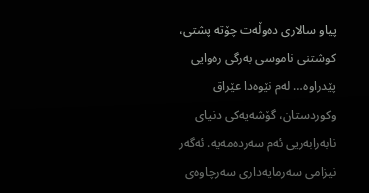پیاو سالاری دەوڵەت چۆته‌ پشتی، کوشتنی ناموسی بەرگی رەوایی پێدراوە… لەم نێوەدا عێراق وکوردستان، گۆشەیەکی دنیای نابەرابەریی ئەم سەردەمەیە. ئەگەر نیزامی سەرمایەداری سەرچاوەی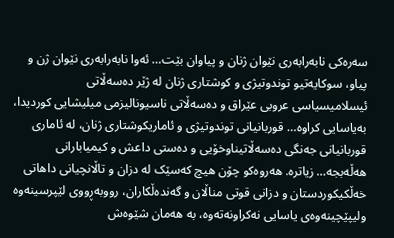سەرەکی نابەرابەری نێوان ژنان و پیاوان بێت… ئەوا نابەرابەری نێوان ژن و پیاو، سوکایەتیو توندوتیژی و کوشتاری ژنان لە ژێر دەسەڵاتی ئیسلامیسیاسی عروبی عێراق و دەسەڵاتی ناسیونالیزمی میلیشایی کوردیدا، بەیاسایی کراوە… قوربانیانی توندوتیژی و ئاماریکوشتاری ژنان، لە ئاماری قوربانیانی جەنگی دەسەڵاتیناوخۆیی و دەستی داعش و کیمیابارانی هەڵەبجە… زیاترە. هەروەکو چۆن هیچ کەسێک لە دزان و تاڵانچیانی داهاتی خەڵکیکوردستان و دزانی قوتی مناڵان و گەندەڵکاران، رووبەڕووی لێپرسینەوە ولیپێچینەوەی یاسایی نەکراونەتەوە، بە هەمان شێوەش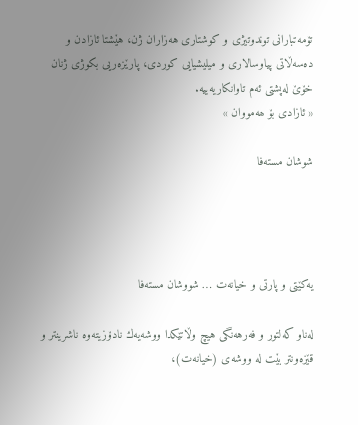تۆمەتبارانی توندوتیژی و کوشتاری هەزاران ژن، هێشتا ئازادن و دەسەڵاتی پیاوسالاری و میلیشیایی کوردی، پارێزەریی بکوژی ژنان خۆێ لەپشتی ئەم تاوانکاریەییە.
« ئازادی بۆ ھەمووان »

شوشان مستەفا




یەکێتی و پارتی و خیانەت … شووشان مستەفا

له‌ناو كه‌لتور و فه‌رهه‌نگی هیچ وڵاتێكدا ووشه‌یه‌ك نادۆزیته‌وه‌ ناشرینتر و قێزه‌ونتر بێت له‌ ووشه‌ی (خیانه‌ت)،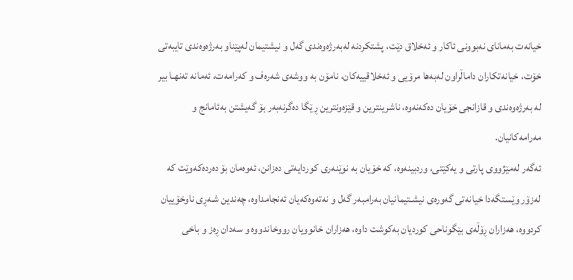خیانه‌ت به‌مانای نه‌بوونی ئاكار و ئه‌خلاق دێت، پشتكردنه‌ له‌به‌رژه‌وه‌ندی گه‌ل و نیشتیمان له‌پێناو به‌رژه‌وه‌ندی تایبه‌تی خۆت، خیانه‌تكاران داماڵراون له‌به‌ها مرۆیی و ئه‌خلاقییه‌كان، نامۆن به‌ ووشه‌ی شه‌ره‌ف و كه‌رامه‌ت، ئه‌مانه‌ ته‌نهـا بیر له‌ به‌رژه‌وه‌ندی و قازانجی خۆیان ده‌كه‌نه‌وه‌، ناشرینترین و قێزه‌ونترین ڕێگا ده‌گرنه‌به‌ر بۆ گه‌یشتن به‌ئامانج و مه‌رامه‌كانیان.
ئه‌گه‌ر له‌مێژووی پارتی و یه‌كێتی، وردبینه‌وه‌، كه‌ خۆیان به‌ نوێنه‌ری كوردایه‌تی ده‌زانن، ئه‌وه‌مان بۆ ده‌رده‌كه‌وێت كه‌ له‌زۆر وێستگه‌دا خیانه‌تی گه‌وره‌ی نیشـتیمانیان به‌رامبه‌ر گه‌ل و نه‌ته‌وه‌كه‌یان ئه‌نجامداوه‌، چه‌ندین شـه‌ڕی ناوخۆییان كردووه‌، هه‌زاران ڕۆڵه‌ی بێگوناحی كوردیان به‌كوشت داوه‌، هه‌زاران خانوویان رووخاندووه‌ و سه‌دان ڕه‌ز و باخی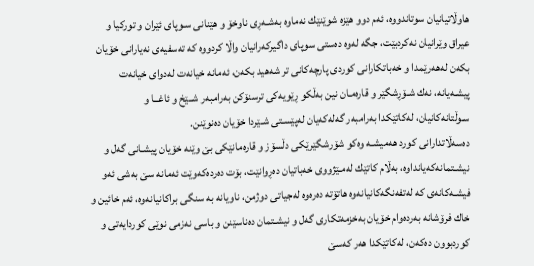هاوڵاتیانیان سوتاندووه‌، ئه‌م دوو هێزه‌ شوێنێك نه‌ماوه‌ به‌شـه‌ڕی ناوخۆ و هێنانی سـوپای ئێران و توركیا و عیراق وێرانیان نه‌كردبێت، جگه‌ له‌وه‌ ده‌ستی سوپای داگیركه‌رانیان واڵا كردووه‌ كه‌ ته‌سفیه‌ی نه‌یارانی خۆیان بكه‌ن له‌هه‌رێمدا و خه‌باتكارانی كوردی پارچه‌كانی تر شه‌هید بكه‌ن، ئه‌مانه‌ خیانه‌ت له‌دوای خیانه‌ت پیشـه‌یانه‌، نه‌ك شـۆڕشگێر و قاره‌مـان نین به‌ڵكو ڕێویه‌كی ترسنۆكن به‌رامبه‌ر شــێخ و ئاغــا و سـوڵتانه‌كانیان، له‌كاتێكدا به‌رامبه‌ر گه‌له‌كه‌یان له‌پێسـتی شـێردا خۆیان ده‌نوێنن.
ده‌سه‌ڵاتدارانی كورد هه‌میشـه‌ وه‌كو شۆرشگێرێكی دڵسۆز و قاره‌مانێكی بێ وێنه‌ خۆیان پیشـانی گه‌ل و نیشـتمانه‌كه‌یانداوه‌، به‌ڵام كاتێك له‌مـێژووی خه‌باتیان ده‌ڕوانێت، بۆت ده‌رده‌كه‌وێت ئه‌مانه‌ سێ به‌شی ئه‌و فیشـه‌كانه‌ی كه‌ له‌تفه‌نگه‌كانیانه‌وه‌ هاتۆته‌ ده‌ره‌وه‌ له‌جیاتی دوژمن، ناویانه‌ به‌ سنگی براكانیانه‌وه‌، ئه‌م خائین و خاك فرۆشانه‌ به‌رده‌وام خۆیان به‌خزمه‌تكاری گه‌ل و نیشـتمان ده‌ناسێنن و باسی نه‌زمی نوێی كوردایه‌تی و كوردبوون ده‌كه‌ن، له‌كاتێكدا هه‌ر كه‌سێ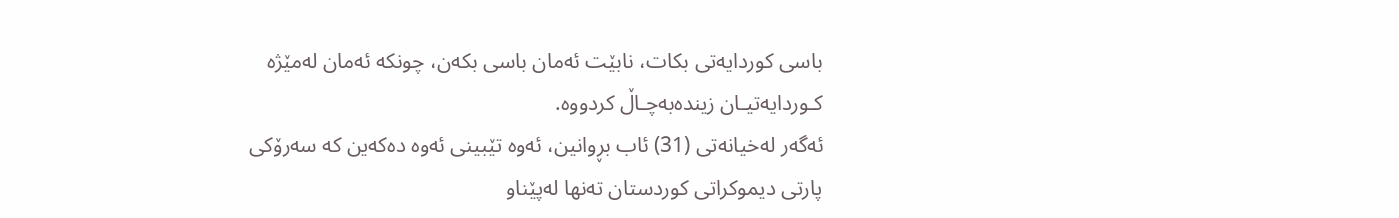باسی كوردایه‌تی بكات، نابێت ئه‌مان باسی بكه‌ن، چونكه‌ ئه‌مان له‌مێژه‌ كـوردایه‌تیـان زینده‌به‌چـاڵ كردووه‌.
ئه‌گه‌ر له‌خیانه‌تی (31) ئاب بڕوانین، ئه‌وه‌ تێبینی ئه‌وه‌ ده‌كه‌ین كه‌ سه‌رۆكی پارتی دیموكراتی كوردستان ته‌نها له‌پێناو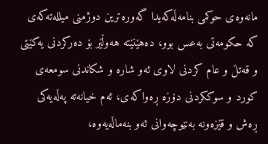مانه‌وه‌ی حوكمی بنامه‌ڵه‌كه‌یدا گه‌وره‌ترین دوژمنی میلله‌ته‌كه‌ی كه‌ حكومه‌تی به‌عس بوو، ده‌هێنێته‌ هه‌وڵێر بۆ ده‌ركردنی یه‌كێتی و قه‌تڵ و عام كردنی لاوی ئه‌و شاره‌ و شكاندنی سومعه‌ی كورد و سوككردنی دۆزه‌ ڕه‌واكه‌ی، ئه‌م خیانه‌ته‌ په‌ڵه‌یه‌كی ڕه‌ش و قێزه‌ونه‌ به‌نێوچه‌وانی ئه‌و بنه‌ماڵه‌یه‌وه‌،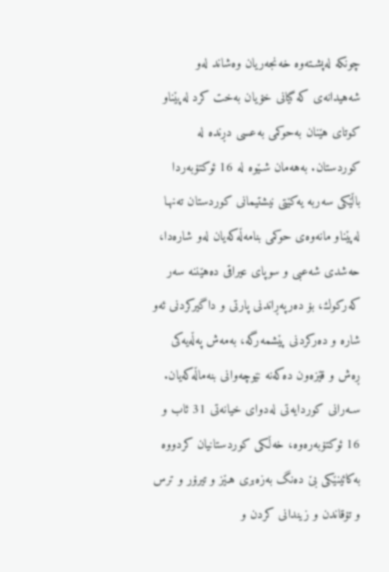چونكه‌ له‌پشـته‌وه‌ خه‌نجه‌ریان وه‌شاند له‌و شه‌هیدانه‌ی كه‌ گیانی خۆیان به‌خت كرد له‌پێناو كوتای هێنان به‌حوكمی به‌عسی دڕنده‌ له‌ كوردستان. به‌هه‌مان شـێوه‌ له‌ 16 ئوكتۆبه‌ردا باڵێكی سه‌ربه‌ یه‌كێتی نیشتیمانی كوردستان ته‌نهـا له‌پێناو مانه‌وه‌ی حوكمی بنامه‌ڵه‌كه‌یان له‌و شاره‌دا، حه‌شدی شه‌عبی و سوپای عیراقی ده‌هێننه‌ سه‌ر كه‌ركوك، بۆ ده‌رپه‌ڕاندنی پارتی و داگیركردنی ئه‌و شاره‌ و ده‌ركردنی پێشمه‌رگه‌، به‌مه‌ش په‌ڵه‌یه‌كی ڕه‌ش و قێزه‌ون ده‌كه‌نه‌ نێوچه‌وانی بنه‌ماڵه‌كه‌یان.
سـه‌رانی كوردایه‌تی له‌دوای خیانه‌تی 31 ئاب و 16 ئوكتۆبه‌ره‌وه‌، خه‌ڵكی كوردستانیان كردووه‌ به‌كائینێكی بێ ده‌نگ به‌زه‌بری هـێز و تیرۆر و ترس و تۆقاندن و زیندانی كردن و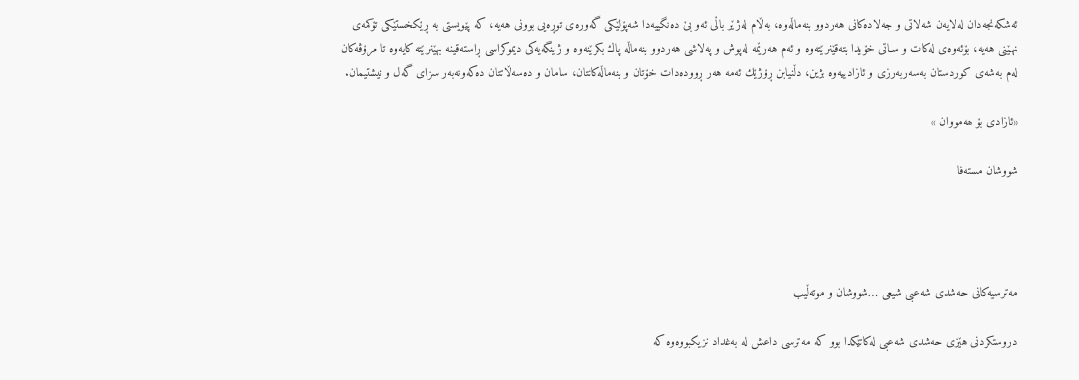ئه‌شكه‌نجه‌دان له‌لایه‌ن شه‌لاتی و جه‌لاده‌كانی هه‌ردوو بنه‌ماڵه‌وه‌، به‌ڵام له‌ژێر باڵی ئه‌و بێ ده‌نگییه‌دا شه‌پۆلێكی گه‌وره‌ی توڕه‌یی بوونی هه‌یه‌، كه‌ پێویستی به‌ ڕێكخستێكی تۆكمه‌ی نهـێنی هه‌یه‌، بۆئه‌وه‌ی له‌كات و سـاتی خۆیدا بته‌قێنرێته‌وه‌ و ئه‌م هه‌رێمه‌ له‌پوش و په‌لاشی هه‌ردوو بنه‌ماڵه‌ پاك بكرێنه‌وه‌ و ژینگه‌یه‌كی دیموكراسی ڕاسته‌قینه‌ بهێنرێته‌ كایه‌وه‌ تا مرۆڤه‌كان له‌م به‌شه‌ی كوردستان به‌سه‌ربه‌رزی و ئازادییه‌وه‌ بژین، دڵنیابن ڕۆژێك ئه‌مه‌ هه‌ر ڕووده‌دات خۆتان و بنه‌ماڵه‌كانتان، سامان و ده‌سه‌ڵاتتان ده‌كه‌ونه‌به‌ر سزای گه‌ل و نیشتیمان.

«ئازادی بۆ ھەمووان »

شووشان مستەفا




مەترسیەکانی حەشدی شەعبی شیعی …شووشان و موتەڵیب

دروستكردنی هێزی حەشدی شەعبی لەكاتێكدا بوو كە مەترسی داعش لە بەغداد نزیكبووەوە كە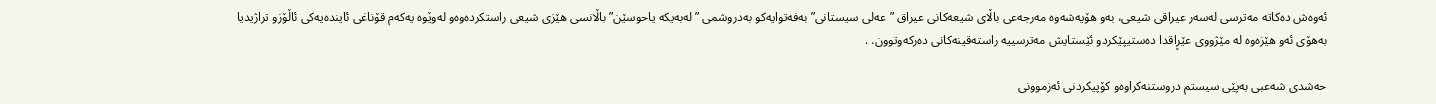ئەوەش دەكاتە مەترسی لەسەر عیراقی شیعی، بەو هۆیەشەوە مەرجەعی باڵای شیعەكانی عیراق ”عەلی سیستانی” بەفەتوایەكو بەدروشمی ”لەبەیکە یاحوسێن” باڵانسی هێزی شیعی راستكردەوەو لەوێوە یەكەم قۆناغی ئایندەیەكی ئاڵۆزو تراژیدیا بەهۆی ئەو هێزەوە لە مێژووی عێڕاقدا دەستیپێکردو ئێستایش مەترسییە راستەقینەكانی دەرکەوتوون. .

حەشدی شەعبی بەپێی سیستم دروستنەكراوەو كۆپیكردنی ئەزموونی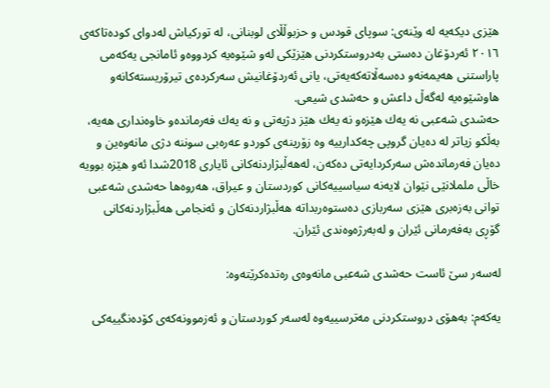هێزی دیكەیە لە وێنەی: سوپای قودس و حزبوڵڵای لوبنانی، لە توركیاش لەدوای كودەتاكەی ٢٠١٦ ئەردۆغان دەستی بەدروستكردنی هێزێكی لەو شێوەیە كردووەو ئامانجی یەكەمی پاراستنی هەیمەنەو دەسەڵاتەكەیەتی، یانی ئەردۆغانیش سەرکردەی تیرۆریستەکانەو هاوشێوەیە لەگەڵ داعش و حەشدی شیعی.
حەشدی شەعبی نە یەك هێزەو نە یەك هێز دژیەتی و نە یەك فەرماندەو خاوەنداری هەیە، بەڵكو زیاتر لە دەیان گروپی چەكدارییە وە زۆرینەی كوردو عەرەبی سوننە دژی مانەوەین و دەیان فەرماندەش سەركردایەتی دەكەن، لەهەڵبژاردنەكانی ئایاری 2018شدا ئەو هێزە بوویە خاڵی ململانێی نێوان لایەنە سیاسییەكانی كوردستان و عیراق، هەروەها حەشدی شەعبی توانی بەزەبری هێزی سەربازی دەستوەربداتە هەڵبژاردنەکان و ئەنجامی هەڵبژاردنەکانی گۆڕی بەفەرمانی ئێران و لەبەرژەوەندی ئێران.

لەسەر سێ ئاست حەشدی شەعبی مانەوەی رەتدەكرێتەوە:

یەكەم: بەهۆی دروستكردنی مەترسییەوە لەسەر كوردستان و ئەزموونەكەی كۆدەنگییەكی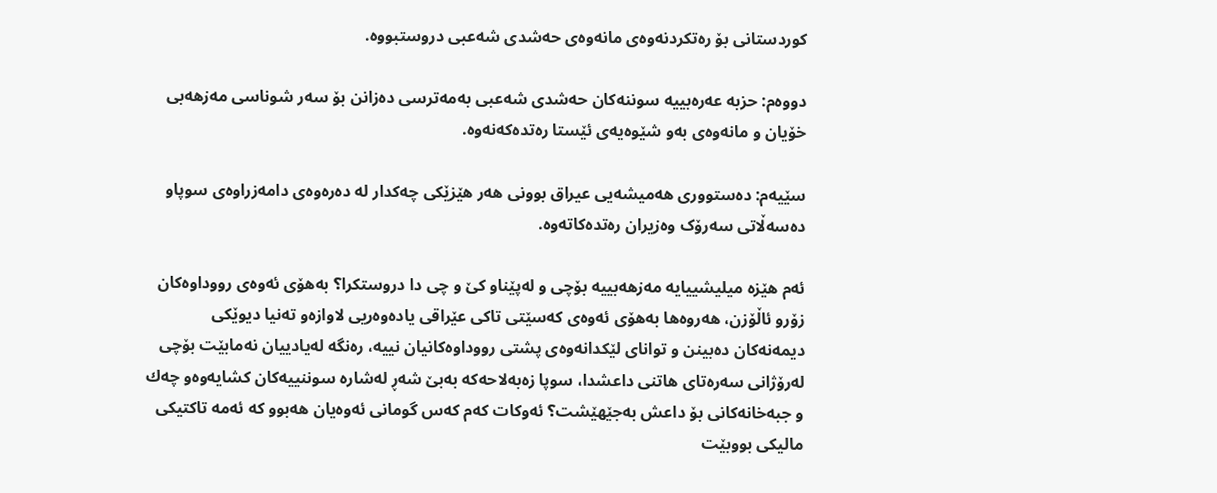كوردستانی بۆ رەتكردنەوەی مانەوەی حەشدی شەعبی دروستبووە.

دووەم: حزبە عەرەبییە سوننەكان حەشدی شەعبی بەمەترسی دەزانن بۆ سەر شوناسی مەزهەبی خۆیان و مانەوەی بەو شێوەیەی ئێستا رەتدەكەنەوە.

سێیەم: دەستووری هەمیشەیی عیراق بوونی هەر هێزێكی چەكدار لە دەرەوەی دامەزراوەی سوپاو دەسەڵاتی سەرۆک وەزیران رەتدەكاتەوە.

ئەم هێزە میلیشییایە مەزهەبییە بۆچی و لەپێناو کێ و چی دا دروستکرا؟ بەهۆی ئەوەی رووداوەكان زۆرو ئاڵۆزن، هەروەها بەهۆی ئەوەی كەسێتی تاكی عێراقی یادەوەریی لاوازەو تەنیا دیوێكی دیمەنەكان دەبینن و توانای لێكدانەوەی پشتی رووداوەكانیان نییە، رەنگە لەیادییان نەمابێت بۆچی لەرۆژانی سەرەتای هاتنی داعشدا، سوپا زەبەلاحەكە بەبێ‌ شەڕ لەشارە سوننییەكان كشایەوەو چەك و جبەخانەکانی بۆ داعش بەجێهێشت؟ ئەوكات کەم کەس گومانی ئەوەیان هەبوو كە ئەمە تاكتیكی مالیكی بووبێت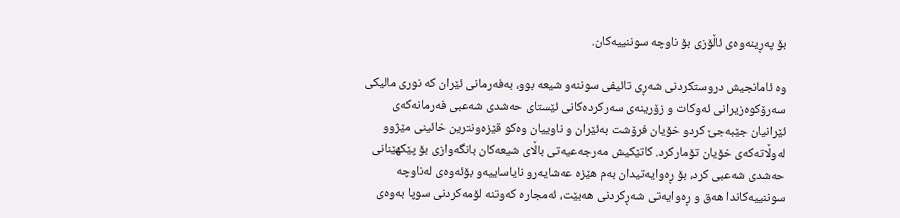بۆ پەڕینەوەی ئاڵۆزی بۆ ناوچە سوننییەكان.

وە ئامانجیش دروستکردنی شەڕی تائیفی سوننەو شیعە بوو، بەفەرمانی ئێران کە نوری مالیکی سەرۆکوەزیرانی ئەوکات و زۆرینەی سەرکردەکانی ئێستای حەشدی شەعبی فەرمانەکەی ئێرانیان جێبەجێ کردو خۆیان فرۆشت بەئێران و ناوییان وەکو قێزەونترین خائینی مێژوو لەوڵاتەکەی خۆیان تۆمارکرد. كاتێکیش‌ مەرجەعیەتی باڵای شیعەكان بانگەوازی بۆ پێكهێنانی حەشدی شەعبی كرد، بۆ ڕەوایەتیدان بەم هێزە عەشایەرو نایاساییەو بۆئەوەی لەناوچە سوننییەكاندا هەق و ڕەوایەتی شەڕکردنی هەبێت، ئەمجارە كەوتنە لۆمەكردنی سوپا بەوەی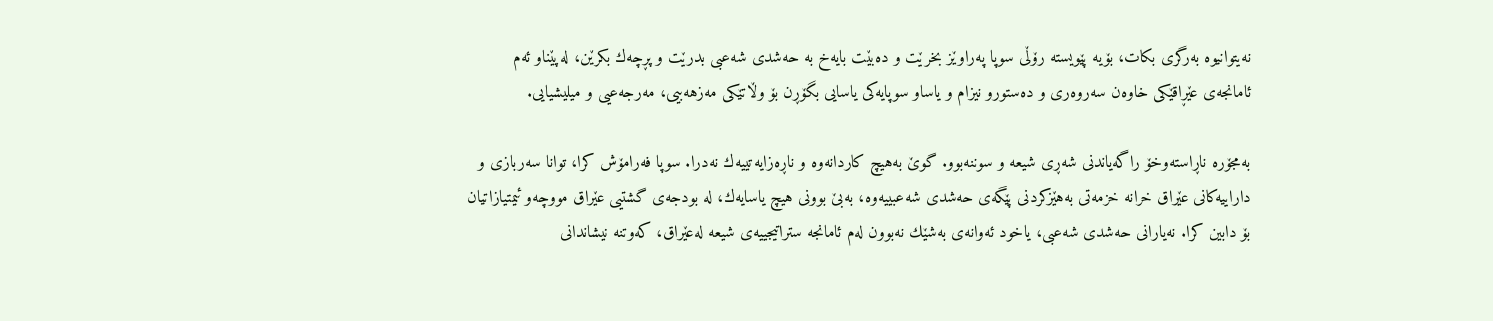نەیتوانیوە بەرگری بكات، بۆیە پێویستە رۆڵی سوپا پەراوێز بخرێت و دەبێت بایەخ بە حەشدی شەعبی بدرێت و پڕچەك بكرێن، لەپێناو ئەم ئامانجەی عێڕاقێکی خاوەن سەروەری و دەستورو نیزام و یاساو سوپایەکی یاسایی بگۆڕن بۆ وڵاتێکی مەزهەبیی، مەرجەعیی و میلیشیایی.

بەمجۆرە ناڕاستەوخۆ راگەیاندنی شەڕی شیعە و سوننەبوو. گوێ‌ بەهیچ كاردانەوە و ناڕەزایەتییەك نەدرا. سوپا فەرامۆش كرا، توانا سەربازی و داراییەكانی عێراق خرانە خزمەتی بەهێزكردنی پێگەی حەشدی شەعبییەوە، بەبێ‌ بوونی هیچ یاسایەك، لە بودجەی گشتیی عێراق مووچەو ئیمتیازاتیان بۆ دابین كرا. نەیارانی حەشدی شەعبی، یاخود ئەوانەی بەشێك نەبوون لەم ئامانجە ستراتیجییەی شیعە لەعێراق، كەوتنە نیشاندانی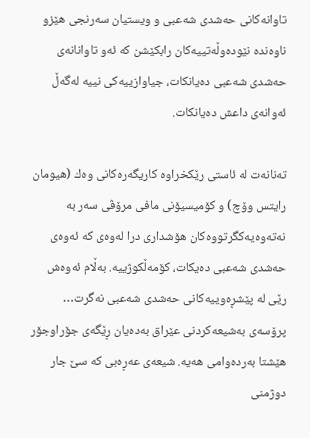تاوانەكانی حەشدی شەعبی و ویستیان سەرنجی هێزو ناوەندە نێودەوڵەتییەكان رابكێشن كە ئەو تاوانانەی حەشدی شەعبی دەیانكات، جیاوازییەكی نییە لەگەڵ ئەوانەی داعش دەیانكات.

تەنانەت لە ئاستی رێكخراوە كاریگەرەكانی وەك (هیومان رایتس وۆچ) و كۆمیسیۆنی مافی مرۆڤی سەر بە نەتەوەیەكگرتووەكان هۆشداری درا لەوەی كە ئەوەی حەشدی شەعبی دەیكات، كۆمەڵكوژییە. بەڵام ئەوەش رێی لە پێشڕەوییەكانی حەشدی شەعبی نەگرت…
پرۆسەی بەشیعەكردنی عێراق بەدەیان ڕێگەی جۆراوجۆر هێشتا بەردەوامی هەیە. شیعەی عەڕەبی کە سێ جار دوژمنی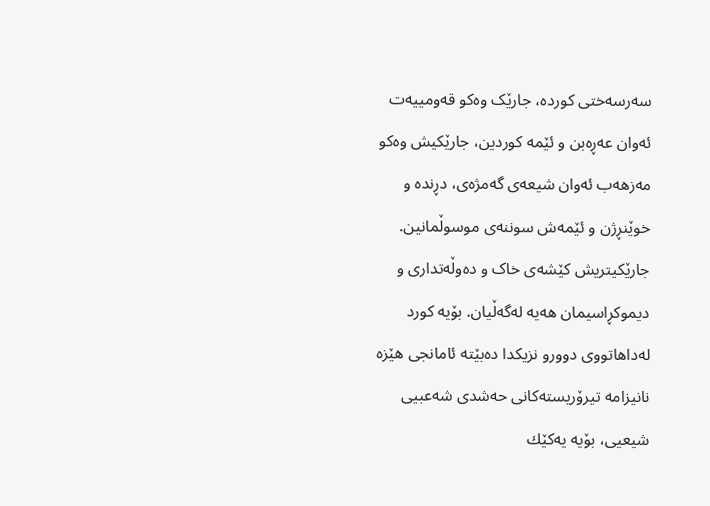سەرسەختی کوردە، جارێک وەکو قەومییەت ئەوان عەڕەبن و ئێمە کوردین، جارێکیش وەکو مەزهەب ئەوان شیعەی گەمژەی، دڕندە و خوێنڕژن و ئێمەش سوننەی موسوڵمانین. جارێکیتریش کێشەی خاک و دەوڵەتداری و دیموکڕاسیمان هەیە لەگەڵیان. بۆیە کورد لەداهاتووی دوورو نزیکدا دەبێتە ئامانجی هێزە نانیزامە تیرۆریستەکانی حەشدی شەعبیی شیعیی، بۆیە یەكێك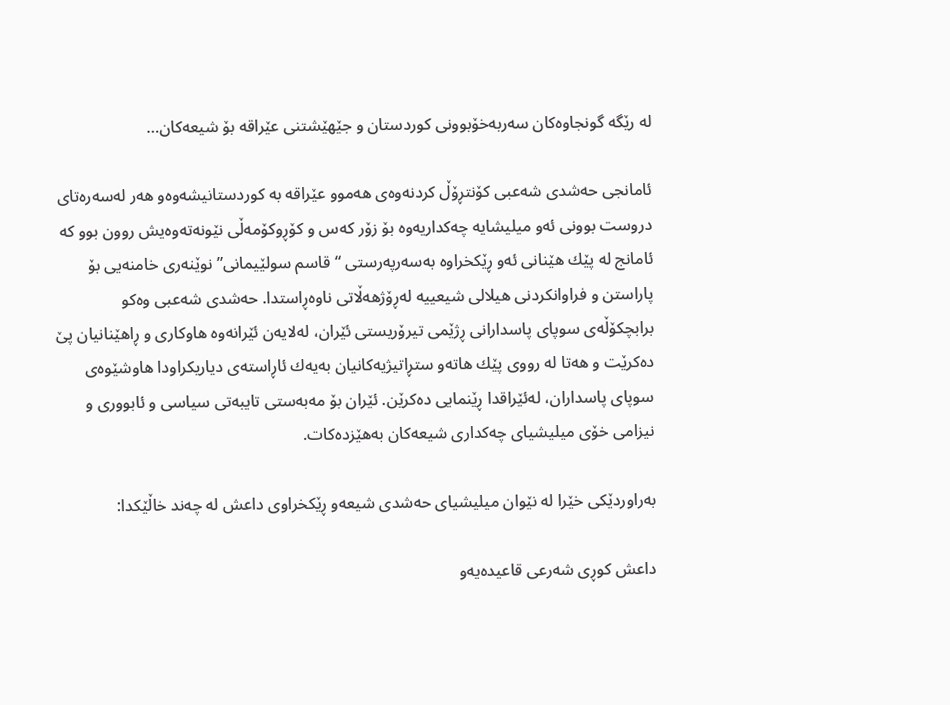لە رێگە گونجاوەكان سەربەخۆبوونی كوردستان و جێهێشتنی عێراقە بۆ شیعەكان…

ئامانجی حەشدی شەعبی کۆنتڕۆڵ کردنەوەی هەموو عێراقە بە کوردستانیشەوەو هەر لەسەرەتای دروست بوونی ئەو میلیشایە چەکداریەوە بۆ زۆر کەس و کۆڕوکۆمەڵی نێونەتەوەیش روون بوو کە ئامانج لە پێك هێنانی ئەو ڕێکخراوە بەسەرپەرستی “قاسم سولێیمانی” نوێنەری خامنەیی بۆ پاراستن و فراوانکردنی هیلالی شیعییە لەڕۆژهەڵاتی ناوەڕاستدا. حەشدی شەعبی وەکو برابچکۆڵەی سوپای پاسدارانی ڕژێمی تیرۆریستی ئێران، لەلایەن ئێرانەوە هاوکاری و ڕاهێنانیان پێ دەکرێت و هەتا لە رووی پێك هاتەو ستڕاتیژیەکانیان بەیەك ئاڕاستەی دیاریکراودا هاوشێوەی سوپای پاسداران، لەئێراقدا ڕێنمایی دەکرێن. ئێران بۆ مەبەستی تایبەتی سیاسی و ئابووری و نیزامی خۆی میلیشیای چەکداری شیعەکان بەهێزدەکات.

بەراوردێكی خێرا لە نێوان میلیشیای حەشدی شیعەو ڕێكخراوی داعش لە چەند خاڵێكدا:

داعش كوڕی شەرعی قاعیدەیەو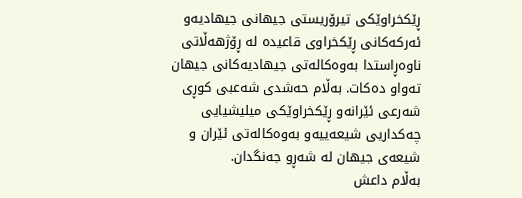ڕێكخراوێكی تیرۆریستی جیهانی جیهادیەو ئەركەكانی ڕێكخراوی قاعیدە لە ڕۆژهەڵاتی ناوەڕاستدا بەوەكالەتی جیهادیەكانی جیهان تەواو دەكات. بەڵام حەشدی شەعبی كوڕی شەرعی ئێرانەو ڕێكخراوێكی میلیشیایی چەكداریی شیعەییەو بەوەكالەتی ئێران و شیعەی جیهان لە شەڕو جەنگدان.
بەڵام داعش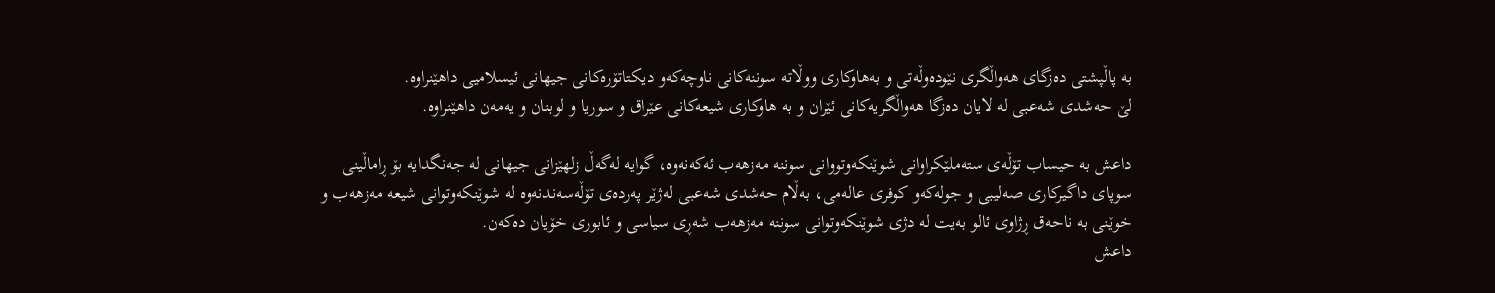بە پاڵپشتی دەزگای هەواڵگری نێودەوڵەتی و بەهاوكاری ووڵاتە سوننەکانی ناوچەكەو دیكتاتۆرەكانی جیهانی ئیسلامیی داهێنراوە.
لێ حەشدی شەعبی لە لایان دەزگا هەواڵگریەكانی ئێران و بە هاوكاری شیعەكانی عێراق و سوریا و لوبنان و یەمەن داهێنراوە.

داعش بە حیساب تۆڵەی ستەملێكراوانی شوێنكەوتووانی سوننە مەزهەب ئەكەنەوە، گوایە لەگەڵ زلهێزانی جیهانی لە جەنگدایە بۆ ڕاماڵینی سوپای داگیركاری صەلیبی و جولەكەو كوفری عالەمی، بەڵام حەشدی شەعبی لەژێر پەردەی تۆڵەسەندنەوە لە شوێنكەوتوانی شیعە مەزهەب و خوێنی بە ناحەق ڕژاوی ئالو بەیت لە دژی شوێنكەوتوانی سوننە مەزهەب شەڕی سیاسی و ئابوری خۆیان دەكەن.
داعش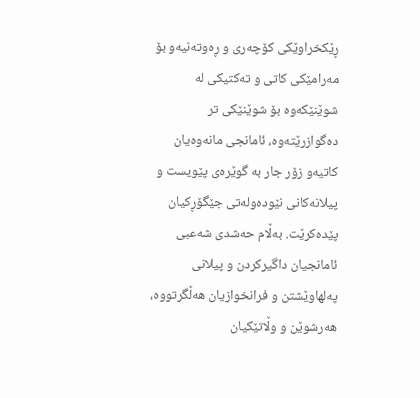ڕێكخراوێكی كۆچەری و ڕەوتەنیەو بۆ مەرامێكی كاتی و تەكتیكی لە شوێنێكەوە بۆ شوێنێكی تر دەگوازرێتەوە، ئامانجی مانەوەیان كاتیەو زۆر جار بە گوێرەی پێویست و پیلانەكانی نێودەولەتی جێگۆڕكیان پێدەكرێت. بەڵام حەشدی شەعبی ئامانجیان داگیركردن و پیلانی پەلهاوێشتن و فرانخوازیان هەڵگرتووه، هەرشوێن و وڵاتێكیان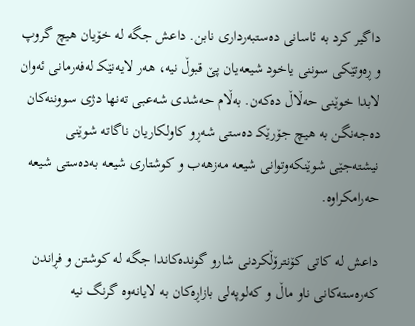داگیر كرد بە ئاسانی دەستبەرداری نابن. داعش جگە لە خۆیان هیچ گروپ و ڕەوتێكی سوننی یاخود شیعەیان پێ قبوڵ نیە، هەر لایەنێكـ لەفەرمانی ئەوان لابدا خوێنی حەڵاڵ دەكەن. بەڵام حەشدی شەعبی تەنها دژی سووننەكان دەجەنگن بە هیچ جۆرێكـ دەستی شەڕو كاولكاریان ناگاتە شوێنی نیشتەجێی شوێنكەوتوانی شیعه مەزهەب و كوشتاری شیعە بەدەستی شیعە حەرامكراوە.

داعش لە كاتی كۆنترۆڵكردنی شارو گوندەكاندا جگە لە كوشتن و فڕاندن كەرەستەكانی ناو ماڵ و كەلوپەلی بازاڕەكان بە لایانەوە گرنگ نیە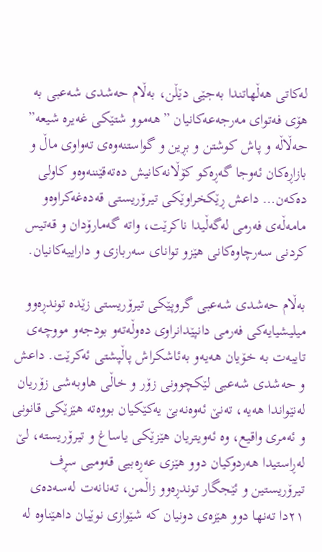لەكاتی هەڵهاتندا بەجێی دێڵن، بەڵام حەشدی شەعبی بە هۆی فەتوای مەرجەعەكانیان ”هەموو شتێكی غەیرە شیعە” حەڵاڵە و پاش كوشتن و بڕین و گواستنەوەی تەواوی ماڵ و بازاڕەكان ئەوجا گەڕەكو كۆڵانەكانیش دەتەقێننەوەو كاولی دەكەن… داعش ڕێكخراوێكی تیرۆریستی قەدەغەکراوەو مامەڵەی فەرمی لەگەڵیدا ناكرێت، واتە گەمارۆدان و قەتیس كردنی سەرچاوەكانی هێزو توانای سەربازی و داراییەکانیان.

بەڵام حەشدی شەعبی گروپێکی تیرۆریستی زێدە توندڕەوو میلیشیایەكی فەرمی دانپێدانراوی دەوڵەتەو بودجەو مووچەی تایبەت بە خۆیان هەیەو بەئاشكراش پاڵپشتی ئەكرێت. داعش و حەشدی شەعبی لێکچوونی زۆر و خاڵی هاوبەشی زۆریان لەنێواندا هەیە، تەنێ ئەوەنەبێ یەکێکیان بووەتە هێزێکی قانونی و ئەمری واقیع، وە ئەویتریان هێزێکی یاساغ و تیرۆریستە، لێ لەڕاستیدا هەردوکیان دوو هێزی عەڕەبیی قەومیی سڕف تیرۆریستین و ئێجگار توندڕەوو زاڵمن، تەنانەت لەسەدەی ٢١دا تەنها دوو هێزەی دونیان کە شێوازی نوێیان داهێناوە لە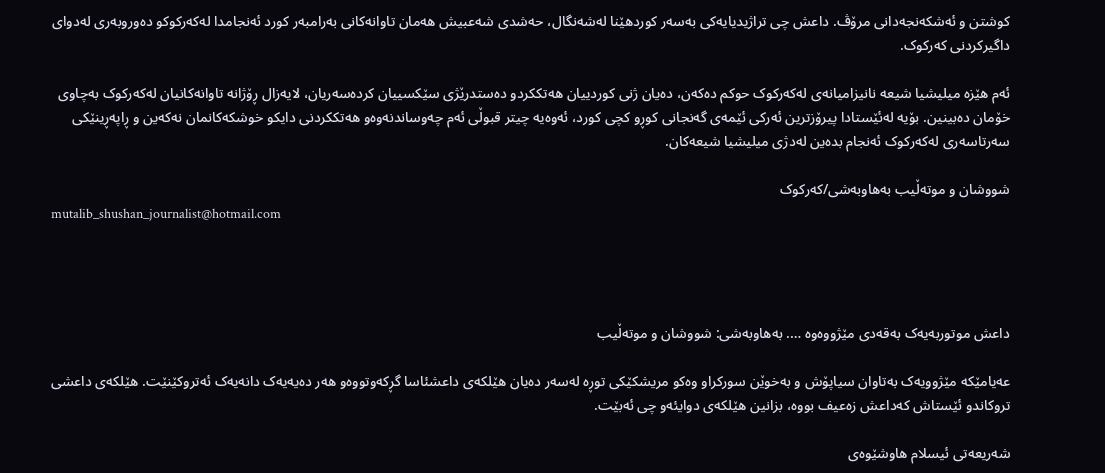کوشتن و ئەشکەنجەدانی مرۆڤ. داعش چی تراژیدیایەکی بەسەر کوردهێنا لەشەنگال، حەشدی شەعبیش هەمان تاوانەکانی بەرامبەر کورد ئەنجامدا لەکەرکوکو دەوروبەری لەدوای داگیرکردنی کەرکوک.

ئەم هێزە میلیشیا شیعە نانیزامیانەی لەکەرکوک حوکم دەکەن، دەیان ژنی کوردییان هەتککردو دەستدرێژی سێکسییان کردەسەریان، لایەزال ڕۆژانە تاوانەکانیان لەکەرکوک بەچاوی خۆمان دەبینین. بۆیە لەئێستادا پیرۆزترین ئەرکی ئێمەی گەنجانی کوڕو کچی کورد، ئەوەیە چیتر قبوڵی ئەم چەوساندنەوەو هەتککردنی دایکو خوشکەکانمان نەکەین و ڕاپەڕینێکی سەرتاسەری لەکەرکوک ئەنجام بدەین لەدژی میلیشیا شیعەکان.

شووشان و موتەڵیب بەهاوبەشی/کەرکوک
mutalib_shushan_journalist@hotmail.com




داعش موتوربەیەک بەقەدی مێژووەوە …. بەهاوبەشی: شووشان و موتەڵیب

عەیامێکە مێژوویەک بەتاوان سیاپۆش و بەخوێن سورکراو وەکو مریشکێکی توڕە لەسەر دەیان هێلکەی داعشئاسا گڕکەوتووەو هەر دەیەیەک دانەیەک ئەتروکێنێت. هێلکەی داعشی تروکاندو ئێستاش کەداعش زەعیف بووە، بزانین هێلکەی دوایئەو چی ئەبێت.

شەریعەتی ئیسلام هاوشێوەی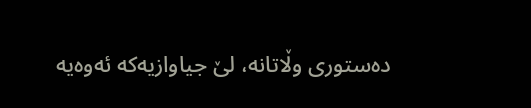دەستوری وڵاتانە، لێ جیاوازیەکە ئەوەیە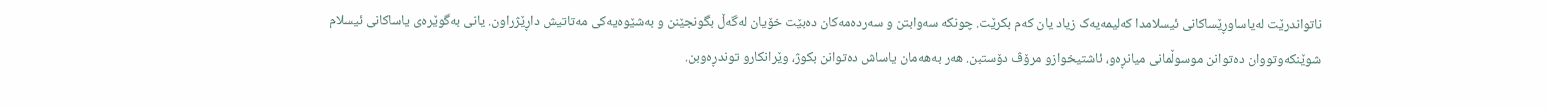ناتواندرێت لەیاساوڕێساکانی ئیسلامدا کەلیمەیەک زیاد یان کەم بکرێت. چونکە سەوابتن و سەردەمەکان دەبێت خۆیان لەگەڵ بگونجێنن و بەشێوەیەکی مەتاتیش داڕێژراون. یانی بەگوێرەی یاساکانی ئیسلام شوێنکەوتووان دەتوانن موسوڵمانی میانڕەو، ئاشتیخوازو مرۆڤ دۆستبن. هەر بەهەمان یاساش دەتوانن بکوژ، وێرانکارو توندڕەوبن.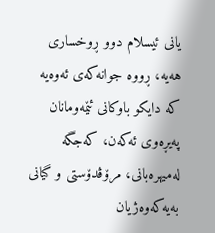یانی ئیسلام دوو ڕوخساری هەیە، ڕووە جوانەکەی ئەوەیە کە دایکو باوکانی ئێمەومانان پەیڕەوی ئەکەن، کەجگە لەمیهرەبانی، مرۆڤدۆستی و گیانی بەیەکەوەژیان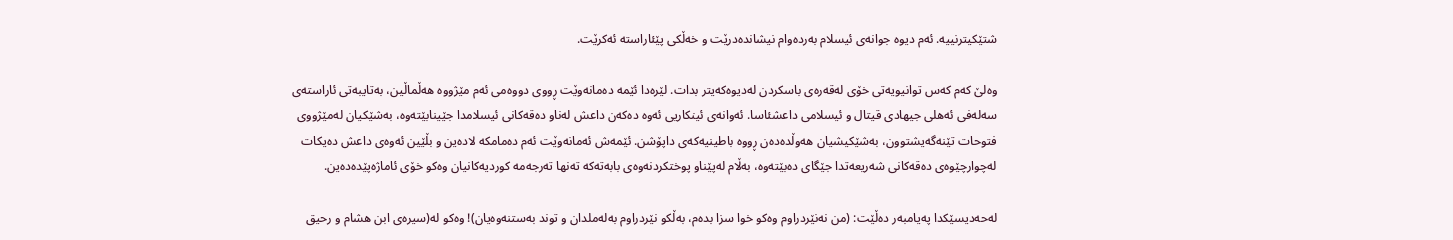شتێکیترنییە. ئەم دیوە جوانەی ئیسلام بەردەوام نیشاندەدرێت و خەڵکی پێئاراستە ئەکرێت.

وەلێ کەم کەس توانیویەتی خۆی لەقەرەی باسکردن لەدیوەکەیتر بدات. لێرەدا ئێمە دەمانەوێت ڕووی دووەمی ئەم مێژووە هەڵماڵین، بەتایبەتی ئاراستەی سەلەفی ئەهلی جیهادی قیتال و ئیسلامی داعشئاسا. ئەوانەی ئینکاریی ئەوە دەکەن داعش لەناو دەقەکانی ئیسلامدا جێینابێتەوە، بەشێکیان لەمێژووی فتوحات تێنەگەیشتوون، بەشێکیشیان هەوڵدەدەن ڕووە باطینیەکەی داپۆشن. ئێمەش ئەمانەوێت ئەم دەمامکە لادەین و بڵێین ئەوەی داعش دەیکات لەچوارچێوەی دەقەکانی شەریعەتدا جێگای دەبێتەوە، بەڵام لەپێناو پوختکردنەوەی بابەتەکە تەنها تەرجەمە کوردیەکانیان وەکو خۆی ئاماژەپێدەدەین.

لەحەدیسێکدا پەیامبەر دەڵێت: (من نەنێردراوم وەكو خوا سزا بدەم، بەڵكو نێردراوم بەلەملدان و توند بەستنەوەیان)! وەكو لە(سیرەی ابن هشام و رحیق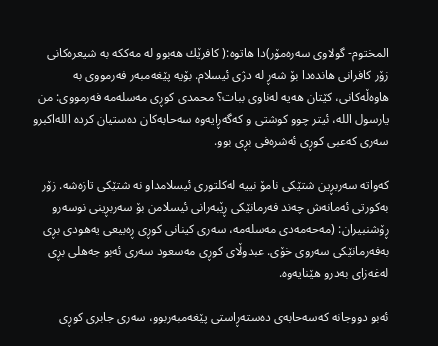المختوم- گولاوی سەرەمۆر)دا هاتوه:( كافرێك هەبوو له مەككه به شیعرەكانی زۆر كافرانی هاندەدا بۆ شەڕ له دژی ئیسلام. بۆیه پێغەمبەر فەرمووی به هاوەڵەكانی، كێتان هەیه لەناوی ببات؟ محمدی كوڕی مەسلەمە فەرمووی: من یارسول الله، ئیتر چوو كوشتی و كەگەڕایەوە سەحابەکان دەستیان كردە اللەاكبرو سەری كەعبی كوڕی ئەشرەفی بڕی بوو.

کەواتە سەربڕین شتێکی نامۆ نییە لەکلتوری ئیسلامداو نە شتێکی تازەشە. زۆر بەکورتی ئەمانەش چەند فەرمانێکی ڕێبەرانی ئیسلامن بۆ سەربڕینی نوسەرو ڕۆشنبیران: (مەحەمەدی مەسلەمە، سەری کینانی کوڕی ڕەبیعی یەهودی بڕی بەفەرمانێکی سەروی خۆی. عبدوڵای کوڕی مەسعود سەری ئەبو جەهلی بڕی لەغەزای بەدرو هێنایەوە.

ئەبو دووجانە کەسەحابەی دەستەڕاستی پێغەمبەربوو، سەری جابری کوڕی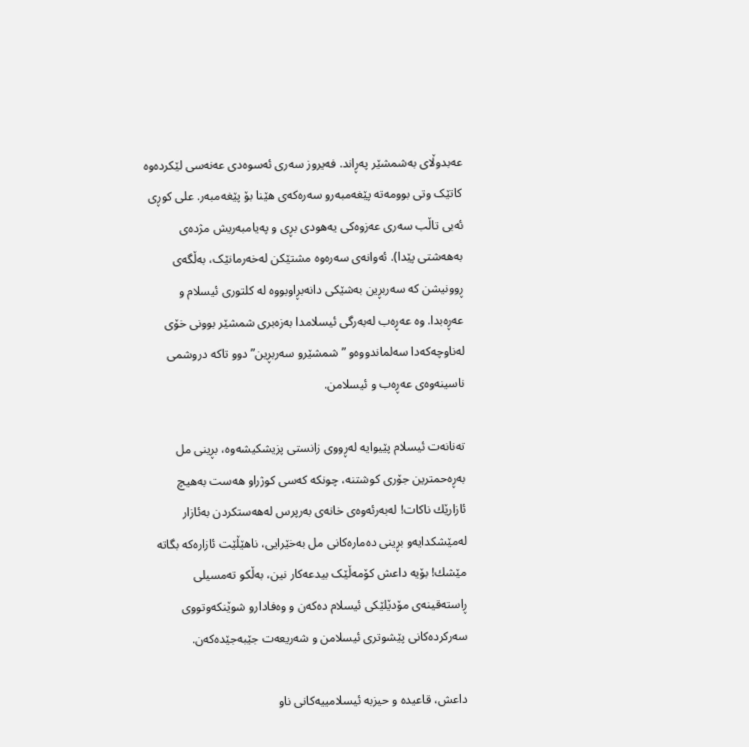عەبدوڵای بەشمشێر پەڕاند. فەیروز سەری ئەسوەدی عەنەسی لێکردەوە کاتێک وتی بوومەتە پێغەمبەرو سەرەکەی هێنا بۆ پێغەمبەر. علی کوڕی ئەبی تاڵب سەری عەزوەکی یەهودی بڕی و پەیامبەریش مژدەی بەهەشتی پێدا). ئەوانەی سەرەوە مشتێکن لەخەرمانێک، بەڵگەی ڕوونیشن کە سەربڕین بەشێکی دانەبڕاوبووە لە کلتوری ئیسلام و عەڕەبدا. وە عەڕەب لەبەرگی ئیسلامدا بەزەبری شمشێر بوونی خۆی لەناوچەکەدا سەلماندووەو ”شمشێرو سەربڕین” دوو تاکە دروشمی ناسینەوەی عەڕەب و ئیسلامن.

تەنانەت ئیسلام پێیوایە لەڕووی زانستی پزیشكیشەوە، بڕینی مل بەڕەحمترین جۆری كوشتنە، چونكە كەسی كوژراو هەست بەهیچ ئازارێك ناكات! لەبەرئەوەی خانەی بەرپرس لەهەستكردن بەئازار لەمێشكدایەو بڕینی دەمارەكانی مل بەخێرایی، ناهێڵێت ئازارەکە بگاتە مێشك! بۆیە داعش کۆمەڵێک بیدعەکار نین، بەڵکو تەمسیلی ڕاستەقینەی مۆدێلێکی ئیسلام دەکەن و وەفادارو شوێنکەوتووی سەرکردەکانی پێشوتری ئیسلامن و شەریعەت جێبەجێدەکەن.

داعش، قاعیدە و حیزبە ئیسلامییەکانی ناو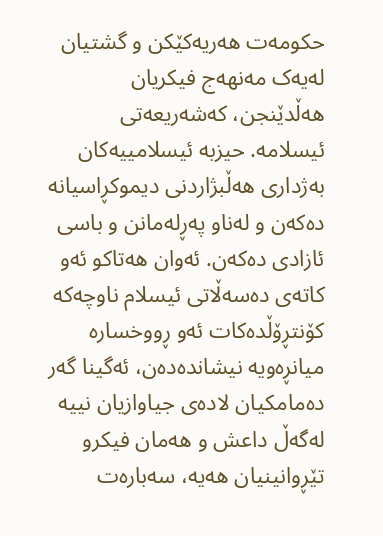حکومەت هەریەکێکن و گشتیان لەیەک مەنهەج فیکریان هەڵدێنجن، کەشەریعەتی ئیسلامە. حیزبە ئیسلامییەکان بەژداری هەڵبژاردنی دیموکڕاسیانە دەکەن و لەناو پەڕلەمانن و باسی ئازادی دەکەن. ئەوان هەتاکو ئەو کاتەی دەسەڵاتی ئیسلام ناوچەکە کۆنتڕۆڵدەکات ئەو ڕووخسارە میانڕەویە نیشاندەدەن، ئەگینا گەر دەمامکیان لادەی جیاوازیان نییە لەگەڵ داعش و هەمان فیکرو تێڕوانینیان هەیە، سەبارەت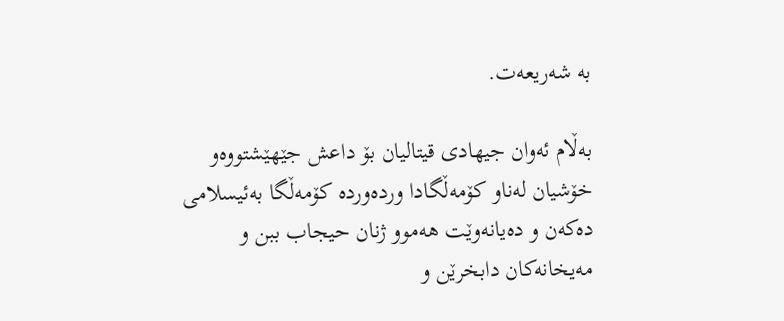بە شەریعەت.

بەڵام ئەوان جیهادی قیتالیان بۆ داعش جێهێشتووەو خۆشیان لەناو کۆمەڵگادا وردەوردە کۆمەڵگا بەئیسلامی دەکەن و دەیانەوێت هەموو ژنان حیجاب ببن و
مەیخانەکان دابخرێن و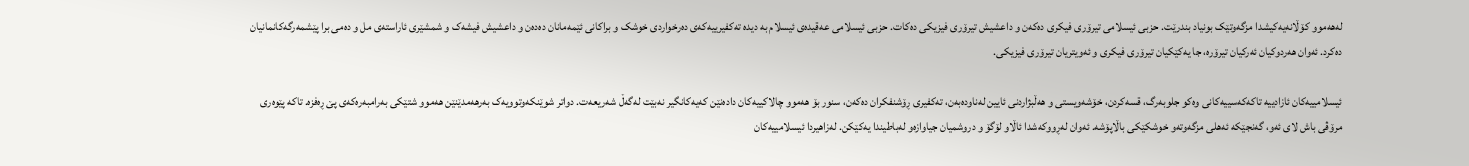لەهەموو کۆڵانەیەکیشدا مزگەوتێک بونیاد بندرێت. حزبی ئیسلامی تیرۆری فیکری دەکەن و داعشیش تیرۆری فیزیکی دەکات. حزبی ئیسلامی عەقیدەی ئیسلام بە دیدە تەکفیرییەکەی دەرخواردی خوشک و براکانی ئێمەمانان دەدەن و داعشیش فیشەک و شمشێری ئاراستەی مل و دەمی برا پێشمەرگەکانمانیان دەکرد. ئەوان هەردوکیان ئەرکیان تیرۆرە، جا یەکێکیان تیرۆری فیکری و ئەویتریان تیرۆری فیزیکی.

ئیسلامییەکان ئازادییە تاکەکەسییەکانی وەکو جلوبەرگ، قسەکردن، خۆشەویستی و هەڵبژاردنی ئایین لەناودەبەن، تەکفیری ڕۆشنفکران دەکەن، سنور بۆ هەموو چالاکییەکان دادەنێن کەیەکانگیر نەبێت لەگەڵ شەریعەت. دواتر شوێنکەوتوویەک بەرهەمدێنێن هەموو شتێکی بەرامبەرەکەی پێ ڕەفزە. تاکە پێوەری مرۆڤی باش لای ئەو، گەنجێکە ئەهلی مزگەوتەو خوشکێکی باڵاپۆشە. ئەوان لەڕووکەشدا ئاڵاو لۆگۆ و دروشمیان جیاوازەو لەباطیندا یەکێکن. لەزاهیردا ئیسلامییەکان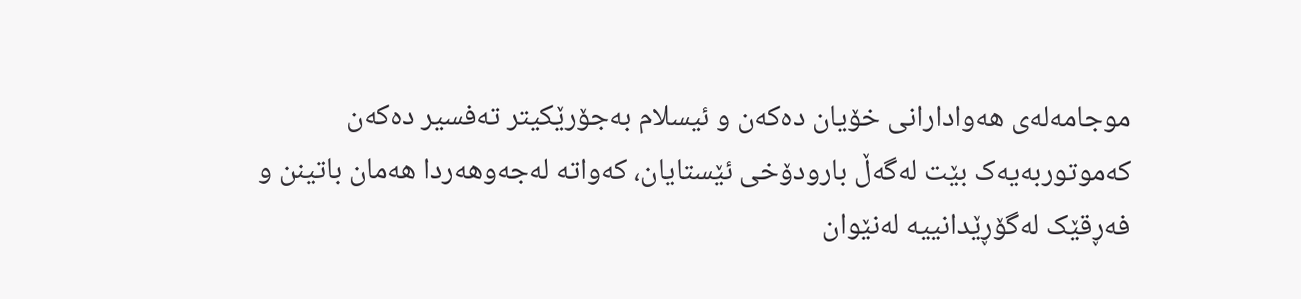موجامەلەی هەوادارانی خۆیان دەکەن و ئیسلام بەجۆرێکیتر تەفسیر دەکەن کەموتوربەیەک بێت لەگەڵ بارودۆخی ئێستایان، کەواتە لەجەوهەردا هەمان باتینن و فەڕقێک لەگۆڕێدانییە لەنێوان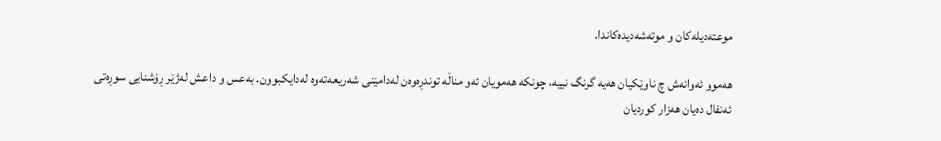موعتەدیلەکان و موتەشەدیدەکاندا.

هەموو ئەوانەش چ ناوێکیان هەیە گرنگ نییە، چونکە هەمویان ئەو مناڵە توندڕەوەن لەدامێنی شەریعەتەوە لەدایکبوون. بەعس و داعش لەژێر ڕۆشنایی سوڕەتی ئەنفال دەیان هەزار کوردیان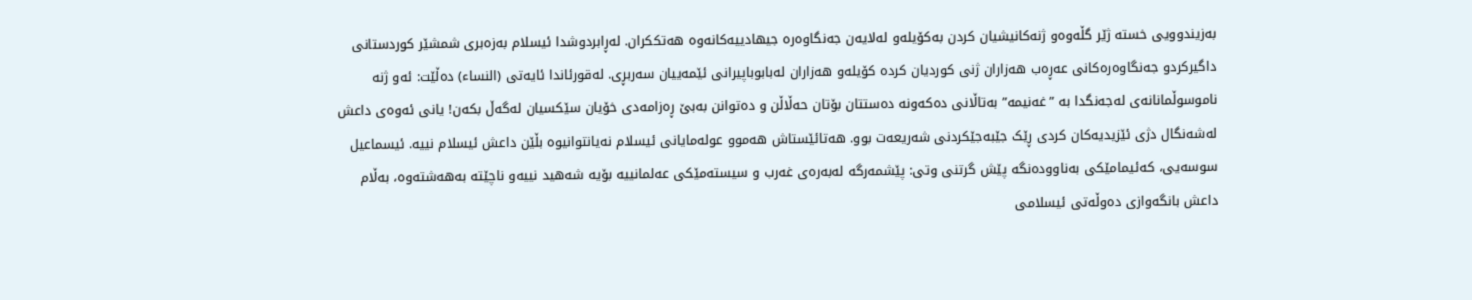بەزیندوویی خستە ژێر گڵەوەو ژنەکانیشیان کردن بەکۆیلەو لەلایەن جەنگاوەرە جیهادییەکانەوە هەتککران. لەڕابردوشدا ئیسلام بەزەبری شمشێر کوردستانی داگیرکردو جەنگاوەرەکانی عەڕەب هەزاران ژنی کوردیان کردە کۆیلەو هەزاران لەبابوباپیرانی ئێمەییان سەربڕی. لەقورئاندا ئایەتی (النساء) دەڵێت: ئەو ژنە ناموسوڵمانانەی لەجەنگدا بە ”غەنیمە” بەتاڵانی دەکەونە دەستتان بۆتان حەڵاڵن و دەتوانن بەبێ ڕەزامەدی خۆیان سێکسیان لەگەڵ بکەن! یانی ئەوەی داعش لەشەنگال دژی ئێزیدیەکان کردی ڕێک جێبەجێکردنی شەریعەت بوو. هەتائێستاش هەموو عولەمایانی ئیسلام نەیانتوانیوە بڵێن داعش ئیسلام نییە. ئیسماعیل سوسەیی، کەئیمامێکی بەناوودەنگە پێش گرتنی وتی: پێشمەرگە لەبەرەی غەرب و سیستەمێکی عەلمانییە بۆیە شەهید نییەو ناچێتە بەهەشتەوە، بەڵام داعش بانگەوازی دەوڵەتی ئیسلامی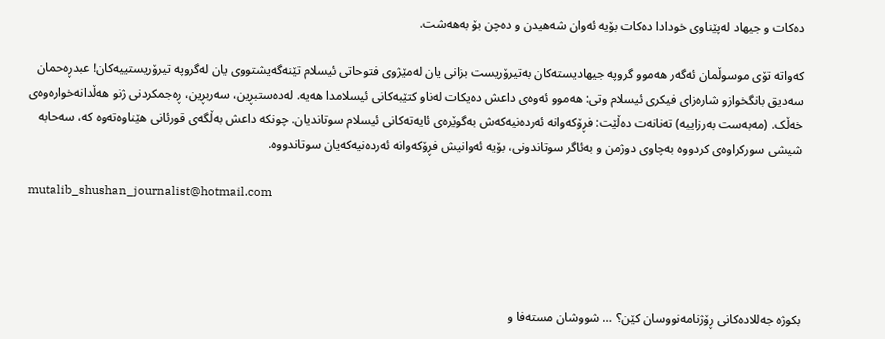دەکات و جیهاد لەپێناوی خودادا دەکات بۆیە ئەوان شەهیدن و دەچن بۆ بەهەشت.

کەواتە تۆی موسوڵمان ئەگەر هەموو گروپە جیهادیستەکان بەتیرۆریست بزانی یان لەمێژوی فتوحاتی ئیسلام تێنەگەیشتووی یان لەگروپە تیرۆریستییەکان! عبدڕەحمان سەدیق بانگخوازو شارەزای فیکری ئیسلام وتی: هەموو ئەوەی داعش دەیکات لەناو کتێبەکانی ئیسلامدا هەیە. لەدەستبڕین، سەربڕین، ڕەجمکردنی ژنو هەڵدانەخوارەوەی خەڵک. (مەبەست بەرزاییە) تەنانەت دەڵێت: فڕۆکەوانە ئەردەنیەکەش بەگوێرەی ئایەتەکانی ئیسلام سوتاندیان. چونکە داعش بەڵگەی قورئانی هێناوەتەوە کە، سەحابە شیشی سورکراوەی کردووە بەچاوی دوژمن و بەئاگر سوتاندونی، بۆیە ئەوانیش فڕۆکەوانە ئەردەنیەکەیان سوتاندووە.

mutalib_shushan_journalist@hotmail.com




بکوژە جەللادەکانی ڕۆژنامەنووسان کێن؟ … شووشان مستەفا و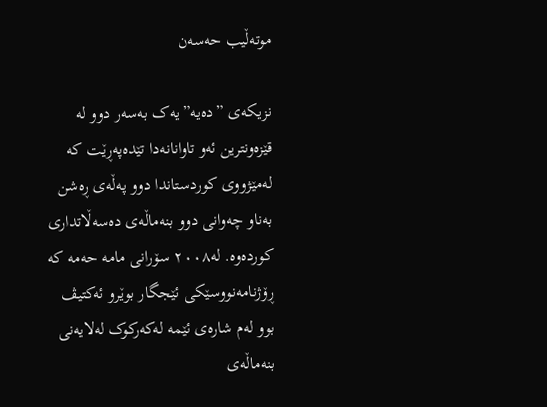موتەڵیب حەسەن

نزیکەی ”دەیە”یەک بەسەر دوو لە قێزەونترین ئەو تاوانانەدا تێدەپەڕێت کە لەمێژووی کوردستاندا دوو پەڵەی ڕەشن بەناو چەوانی دوو بنەماڵەی دەسەڵاتداری کوردەوە. لە٢٠٠٨ سۆرانی مامە حەمە کە ڕۆژنامەنووسێکی ئێجگار بوێرو ئەکتیڤ بوو لەم شارەی ئێمە لەکەرکوک لەلایەنی بنەماڵەی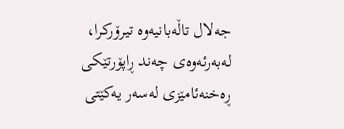جەلال تاڵەبانیەوە تیرۆرکرا، لەبەرئەوەی چەند ڕاپۆرتێکی ڕەخنەئامێزی لەسەر یەکێتی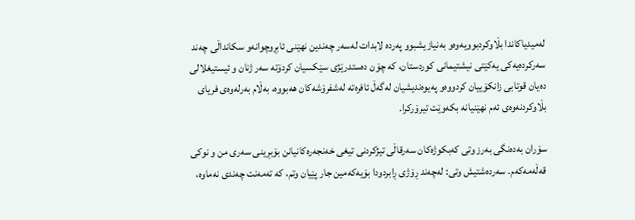لەمیدیاکاندا بڵاوکردبوویەوەو بەنیازیشبوو پەردە لابدات لەسەر چەندین نهێنی ئابڕوچوانەو سکانداڵی چەند سەرکردەیەکی یەکێتی نیشتیمانی کوردستان، کە چۆن دەستدرێژی سێکسیان کردۆتە سەر ژنان و ئیستیغلالی دەیان قوتابی زانکۆییان کردووەو پەیوەندیشیان لەگەڵ ئافرەتە لەشفرۆشەکان هەبووە، بەڵام بەرلەوەی فریای بڵاوکردنەوەی ئەم نهێنیانە بکەوێت تیرۆرکرا.

سۆران بەدەنگی بەرز وتی کەبکوژەکان سەرقاڵی تیژکردنی تیغی خەنجەرەکانیانن بۆبڕینی سەری من و نوکی قەڵەمەکەم. سەردەشتیش وتی: لەچەند ڕۆژی ڕابردودا بۆیەکەمین جار پێیان وتم، کە تەمەنت چەندی نەماوە،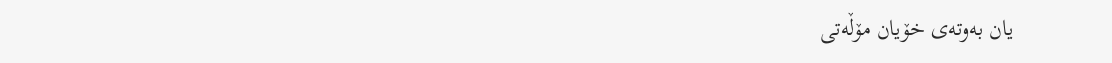یان بەوتەی خۆیان مۆڵەتی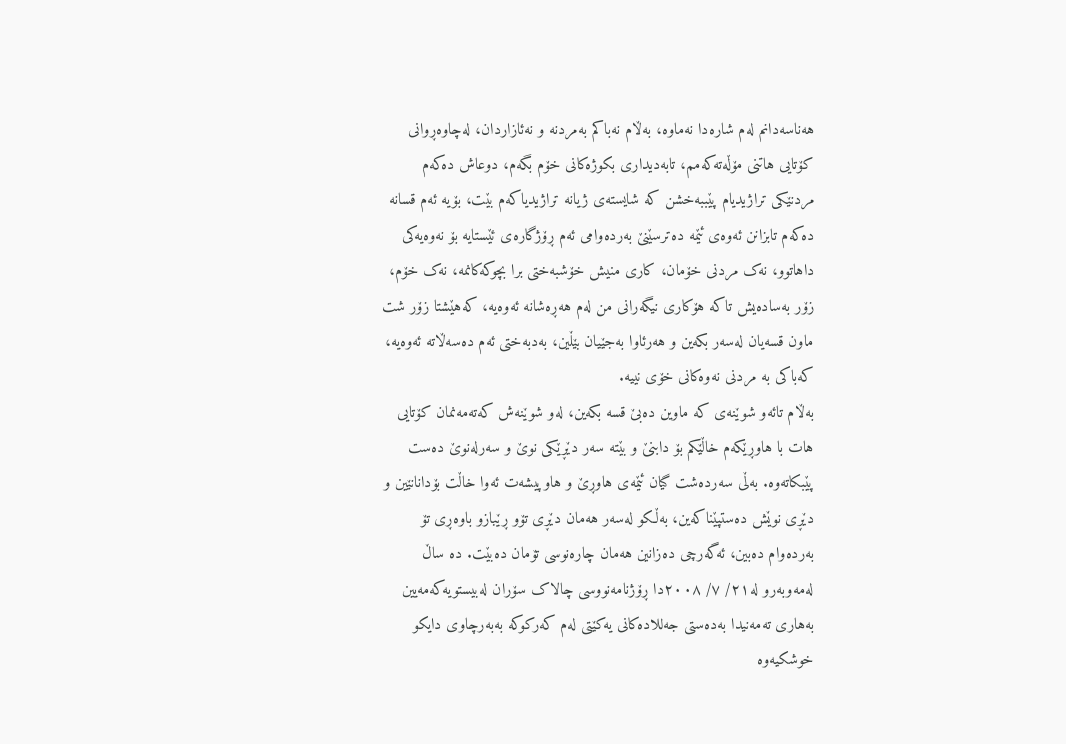هەناسەدانم لەم شارەدا نەماوە، بەڵام نەباکم بەمردنە و نەئازاردان، لەچاوەڕوانی کۆتایی هاتنی مۆڵەتەکەمم، تابەدیداری بکوژەکانی خۆم بگەم، دوعاش دەکەم مردنێکی تراژیدیام پێببەخشن کە شایستەی ژیانە تراژیدیاکەم بێت، بۆیە ئەم قسانە دەکەم تابزانن ئەوەی ئێمە دەترسێنێ بەردەوامی ئەم ڕۆژگارەی ئێستایە بۆ نەوەیەکی داهاتوو، نەک مردنی خۆمان، کاری منیش خۆشبەختی برا بچوکەکانمە، نەک خۆم، زۆر بەسادەیش تاکە هۆکاری نیگەرانی من لەم هەڕەشانە ئەوەیە، کەهێشتا زۆر شت ماون قسەیان لەسەر بکەین و هەرئاوا بەجێیان بێڵین، بەدبەختی ئەم دەسەڵاتە ئەوەیە، کەباکی بە مردنی نەوەکانی خۆی نییە.
بەڵام تائەو شوێنەی کە ماوین دەبێ قسە بکەین، لەو شوێنەش کەتەمەنمان کۆتایی هات با هاوڕێکەم خاڵێکم بۆ دابنێ و بێتە سەر دێڕێکی نوێ و سەرلەنوێ دەست پێبکاتەوە. بەڵی سەردەشت گیان ئێمەی هاوڕێ و هاوپیشەت ئەوا خاڵت بۆدانانێین و دێڕی نوێش دەستپێناکەین، بەڵکو لەسەر هەمان دێڕی تۆو ڕێبازو باوەڕی تۆ بەردەوام دەبین، ئەگەرچی دەزانین هەمان چارەنوسی تۆمان دەبێت. دە ساڵ لەمەوبەرو لە٢١/ ٧/ ٢٠٠٨دا ڕۆژنامەنووسی چالاک سۆران لەبیستویەکەمەیین بەهاری تەمەنیدا بەدەستی جەللادەکانی یەکێتی لەم کەرکوکە بەبەرچاوی دایکو خوشکیەوە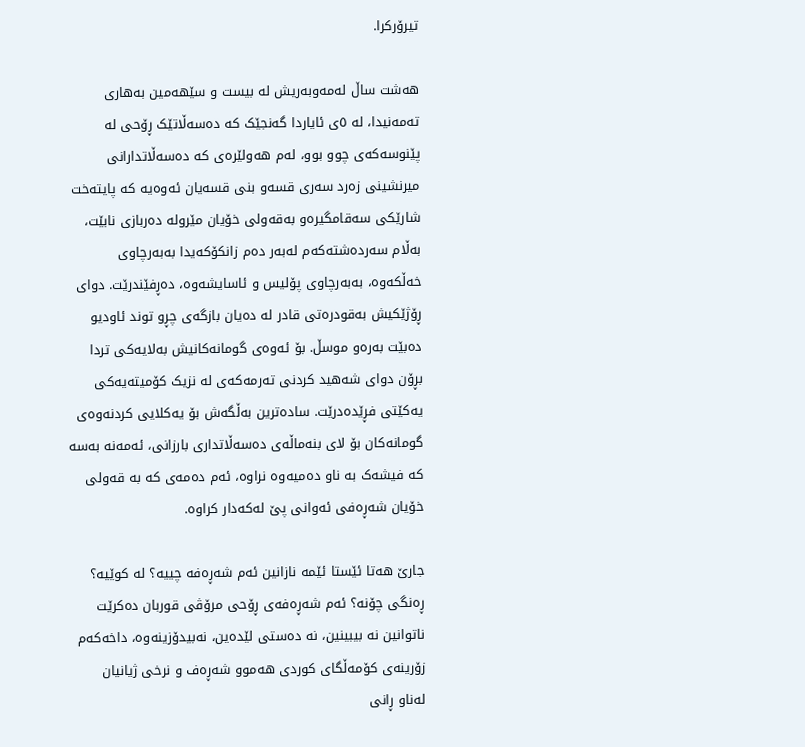تیرۆرکرا.

هەشت ساڵ لەمەوبەریش لە بیست و سێهەمین بەهاری تەمەنیدا، لە ٥ی ئایاردا گەنجێک کە دەسەڵاتێک ڕۆحی لە پێنوسەکەی چوو بوو، لەم هەولێرەی کە دەسەڵاتدارانی میرنشینی زەرد سەری قسەو بنی قسەیان ئەوەیە کە پایتەخت شارێکی سەقامگیرەو بەقەولی خۆیان مێرولە دەربازی نابێت، بەڵام سەردەشتەکەم لەبەر دەم زانکۆکەیدا بەبەرچاوی خەڵکەوە، بەبەرچاوی پۆلیس و ئاسایشەوە، دەڕفێندرێت. دوای ڕۆژێکیش بەقودرەتی قادر لە دەیان بازگەی چڕو توند ئاودیو دەبێت بەرەو موسڵ. بۆ ئەوەی گومانەکانیش بەلایەکی تردا بڕۆن دوای شەهید کردنی تەرمەکەی لە نزیک کۆمیتەیەکی یەکێتی فڕێدەدرێت. سادەترین بەڵگەش بۆ یەکلایی کردنەوەی گومانەکان بۆ لای بنەماڵەی دەسەڵاتداری بارزانی، ئەمەنە بەسە کە فیشەک بە ناو دەمیەوە نراوە، ئەم دەمەی کە بە قەولی خۆیان شەڕەفی ئەوانی پێ لەکەدار کراوە.

جارێ هەتا ئێستا ئێمە نازانین ئەم شەڕەفە چییە؟ لە کوێیە؟ ڕەنگی چۆنە؟ ئەم شەڕەفەی ڕۆحی مرۆڤی قوربان دەکرێت ناتوانین نە بیبینین، نە دەستی لێدەین، نەبیدۆزینەوە، داخەکەم زۆرینەی کۆمەڵگای کوردی هەموو شەڕەف و نرخی ژیانیان لەناو ڕانی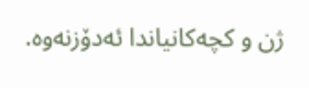ژن و کچەکانیاندا ئەدۆزنەوە.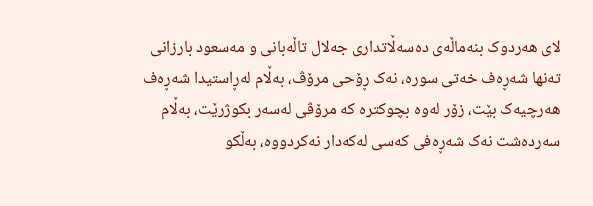لای هەردوک بنەماڵەی دەسەڵاتداری جەلال تاڵەبانی و مەسعود بارزانی تەنها شەڕەف خەتی سورە، نەک ڕۆحی مرۆڤ، بەڵام لەڕاستیدا شەڕەف هەرچیەک بێت، زۆر لەوە بچوکترە کە مرۆڤی لەسەر بکوژرێت، بەڵام سەردەشت نەک شەڕەفی کەسی لەکەدار نەکردووە، بەڵکو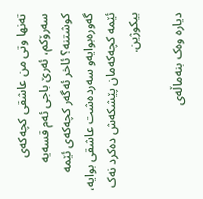تەنها وتی من عاشقی کچەکەی سەرۆکم، ئەرێ باجی ئەم قسەیە کوشتنە؟ ئاخر ئەگەر کچەکەی ئێمە گەورەبوایەو سەردەشت عاشقی بوایە، ئێمە کچەکەمان پێشکەش دەکرد نەک بیکوژین.

دیارە وەک بنەماڵەی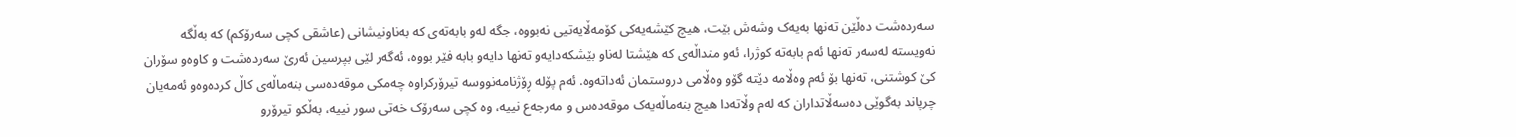سەردەشت دەڵێن تەنها بەیەک وشەش بێت، هیچ کێشەیەکی کۆمەڵایەتیی نەبووە، جگە لەو بابەتەی کە بەناونیشانی (عاشقی کچی سەرۆکم) کە بەڵگە نەویستە لەسەر تەنها ئەم بابەتە کوژرا، ئەو منداڵەی کە هێشتا لەناو بێشکەدایەو تەنها دایەو بابە فێر بووە، ئەگەر لێی بپرسین ئەرێ سەردەشت و کاوەو سۆران کێ کوشتنی، تەنها بۆ ئەم وەڵامە دێتە گۆو وەڵامی دروستمان ئەداتەوە. ئەم پۆلە ڕۆژنامەنووسە تیرۆرکراوە چەمکی موقەدەسی بنەماڵەی کاڵ کردەوەو ئەمەیان چرپاند بەگوێی دەسەڵاتداران کە لەم وڵاتەدا هیچ بنەماڵەیەک موقەدەس و مەرجەع نییە، وە کچی سەرۆک خەتی سور نییە، بەڵکو تیرۆرو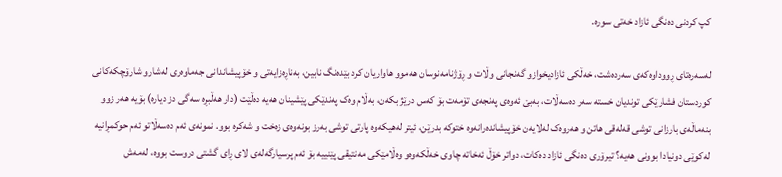کپ کردنی دەنگی ئازاد خەتی سورە.

لەسەرەتای ڕووداوەکەی سەردەشت، خەڵکی ئازادیخوازو گەنجانی وڵات و ڕۆژنامەنوسان هەموو هاواریان کرد بێدەنگ نابین، بەناڕەزایەتی و خۆپیشاندانی جەماوەری لەشارو شارۆچکەکانی کوردستان فشارێکی توندیان خستە سەر دەسەڵات، بەبێ ئەوەی پەنجەی تۆمەت بۆ کەس درێژ بکەن، بەڵام وەک پەندێکی پێشینان هەیە دەڵێت (دار هەڵبڕە سەگی دز دیارە) بۆیە هەر زوو بنەماڵەی بارزانی توشی قەلەقی هاتن و هەروەک لەلایەن خۆپیشاندەرانەوە ختوکە بدرێن، ئیتر لەهیکەوە پارتی توشی بەرز بونەوەی زەخت و شەکرە بوو. نمونەی ئەم دەسەڵاتو ئەم حوکمڕانیە لەکوێی دونیادا بوونی هەیە؟ تیرۆری دەنگی ئازاد دەکات، دواتر خۆڵ ئەخاتە چاوی خەڵکەوەو وەڵامێکی مەنتیقی پێنییە بۆ ئەم پرسیارگەلەی لای ڕای گشتی دروست بووە، لەمەش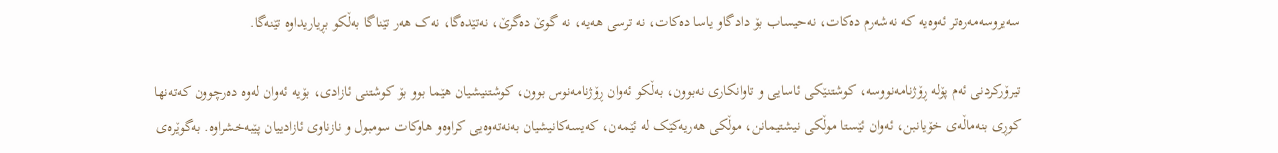سەیروسەمەرەتر ئەوەیە کە نەشەرم دەکات، نەحیساب بۆ دادگاو یاسا دەکات، نە ترسی هەیە، نە گوێ دەگرێ، نەتێدەگا، نەک هەر تێناگا بەڵکو بڕیاریداوە تێنەگا.

تیرۆرکردنی ئەم پۆلە ڕۆژنامەنووسە، کوشتنێکی ئاسایی و تاوانکاری نەبوون، بەڵکو ئەوان ڕۆژنامەنوس بوون، کوشتنیشیان هێما بوو بۆ کوشتنی ئازادی، بۆیە ئەوان لەوە دەرچوون کەتەنها کوڕی بنەماڵەی خۆیانبن، ئەوان ئێستا موڵکی نیشتیمانن، موڵکی هەریەکێک لە ئێمەن، کەیسەکانیشیان بەنەتەوەیی کراوەو هاوکات سومبول و نازناوی ئازادییان پێبەخشراوە. بەگوێرەی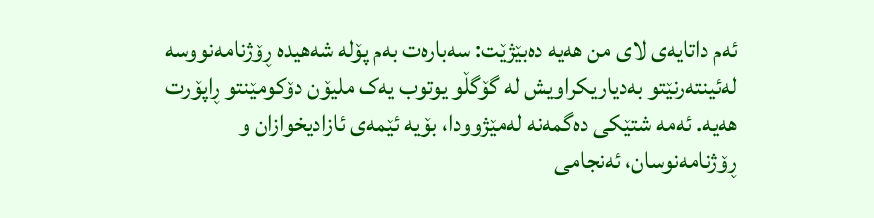ئەم داتایەی لای من هەیە دەبێژێت: سەبارەت بەم پۆلە شەهیدە ڕۆژنامەنووسە لەئینتەرنێتو بەدیاریکراویش لە گۆگڵو یوتوب یەک ملیۆن دۆکومێنتو ڕاپۆرت هەیە. ئەمە شتێکی دەگمەنە لەمێژوودا، بۆیە ئێمەی ئازادیخوازان و ڕۆژنامەنوسان، ئەنجامی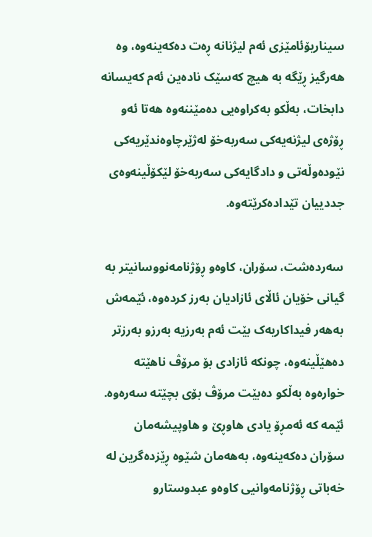سیناریۆئامێزی ئەم لیژنانە ڕەت دەکەینەوە، وە هەرگیز ڕێگە بە هیچ کەسێک نادەین ئەم کەیسانە دابخات، بەڵکو بەکراوەیی دەمێننەوە هەتا ئەو ڕۆژەی لیژنەیەکی سەربەخۆ لەژێرچاوەندێریەکی نێودەوڵەتی و دادگایەکی سەربەخۆ لێکۆڵینەوەی جددییان تێدادەکرێتەوە.

سەردەشت، سۆران، کاوەو ڕۆژنامەنووسانیتر بە گیانی خۆیان ئاڵای ئازادیان بەرز کردەوە، ئێمەش بەهەر فیداکاریەک بێت ئەم بەرزیە بەرزو بەرزتر دەهێڵینەوە، چونکە ئازادی بۆ مرۆڤ ناهێتە خوارەوە بەڵکو دەبێت مرۆڤ بۆی بچێتە سەرەوە. ئێمە کە ئەمڕۆ یادی هاوڕێ و هاوپیشەمان سۆران دەکەینەوە، بەهەمان شێوە ڕێزدەگرین لە خەباتی ڕۆژنامەوانیی کاوەو عبدوستارو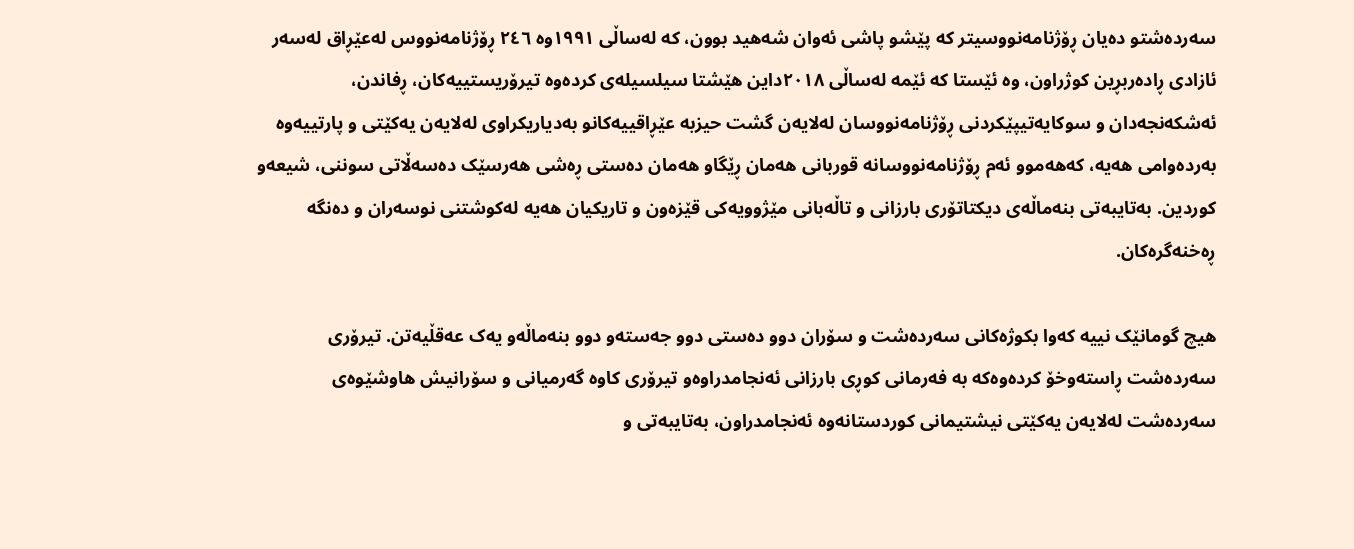سەردەشتو دەیان ڕۆژنامەنووسیتر کە پێشو پاشی ئەوان شەهید بوون، کە لەساڵی ١٩٩١وە ٢٤٦ ڕۆژنامەنووس لەعێڕاق لەسەر ئازادی ڕادەربڕین کوژراون، وە ئێستا کە ئێمە لەساڵی ٢٠١٨داین هێشتا سیلسیلەی کردەوە تیرۆریستییەکان، ڕفاندن، ئەشکەنجەدان و سوکایەتیپێکردنی ڕۆژنامەنووسان لەلایەن گشت حیزبە عێڕاقییەکانو بەدیاریکراوی لەلایەن یەکێتی و پارتییەوە بەردەوامی هەیە، کەهەموو ئەم ڕۆژنامەنووسانە قوربانی هەمان ڕێگاو هەمان دەستی ڕەشی هەرسێک دەسەڵاتی سوننی، شیعەو کوردین. بەتایبەتی بنەماڵەی دیکتاتۆری بارزانی و تاڵەبانی مێژوویەکی قێزەون و تاریکیان هەیە لەکوشتنی نوسەران و دەنگە ڕەخنەگرەکان.

هیچ گومانێک نییە کەوا بکوژەکانی سەردەشت و سۆران دوو دەستی دوو جەستەو دوو بنەماڵەو یەک عەقڵیەتن. تیرۆری سەردەشت ڕاستەوخۆ کردەوەکە بە فەرمانی کوڕی بارزانی ئەنجامدراوەو تیرۆری کاوە گەرمیانی و سۆرانیش هاوشێوەی سەردەشت لەلایەن یەکێتی نیشتیمانی کوردستانەوە ئەنجامدراون، بەتایبەتی و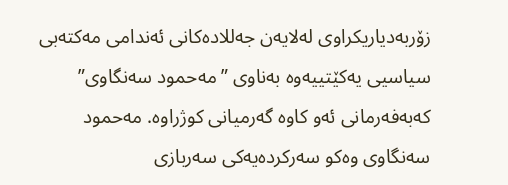زۆربەدیاریکراوی لەلایەن جەللادەکانی ئەندامی مەکتەبی سیاسیی یەکێتییەوە بەناوی ”مەحمود سەنگاوی” کەبەفەرمانی ئەو کاوە گەرمیانی کوژراوە. مەحمود سەنگاوی وەکو سەرکردەیەکی سەربازی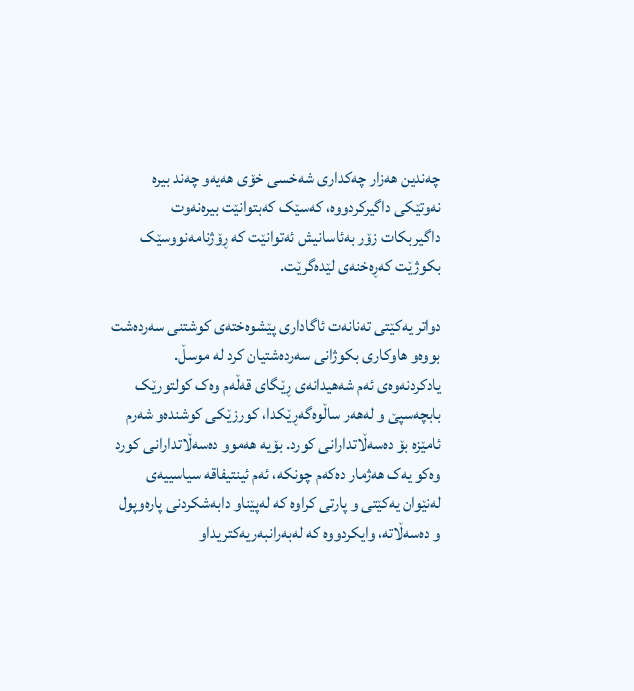چەندین هەزار چەکداری شەخسی خۆی هەیەو چەند بیرە نەوتێکی داگیرکردووە، کەسێک کەبتوانێت بیرەنەوت داگیربکات زۆر بەئاسانیش ئەتوانێت کە ڕۆژنامەنووسێک بکوژێت کەڕەخنەی لێدەگرێت.

دواتر یەکێتی تەنانەت ئاگاداری پێشوەختەی کوشتنی سەردەشت بووەو هاوکاری بکوژانی سەردەشتیان کرد لە موسڵ. یادکردنەوەی ئەم شەهیدانەی ڕێگای قەڵەم وەک کولتورێک بابچەسپێ و لەهەر ساڵوەگەڕێکدا، کورزێکی کوشندەو شەرم ئامێزە بۆ دەسەڵاتدارانی کورد. بۆیە هەموو دەسەڵاتدارانی کورد وەکو یەک هەژمار دەکەم چونکە، ئەم ئینتیفاقە سیاسییەی لەنێوان یەکێتی و پارتی کراوە کە لەپێناو دابەشکردنی پارەوپول و دەسەڵاتە، وایکردووە کە لەبەرانبەریەکتریداو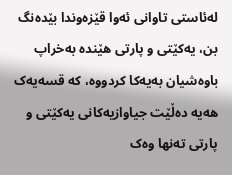لەئاستی تاوانی ئەوا قێزەوندا بێدەنگ بن، یەکێتی و پارتی هێندە بەخراپ باوەشیان بەیەکا کردووە، کە قسەیەک هەیە دەڵێت جیاوازیەکانی یەکێتی و پارتی تەنها وەک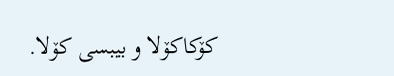کۆکاکۆلا و بیبسی کۆلا.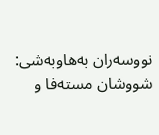نووسەران بەهاوبەشی: شووشان مستەفا و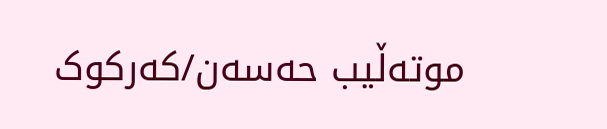موتەڵیب حەسەن/کەرکوک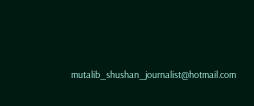mutalib_shushan_journalist@hotmail.com